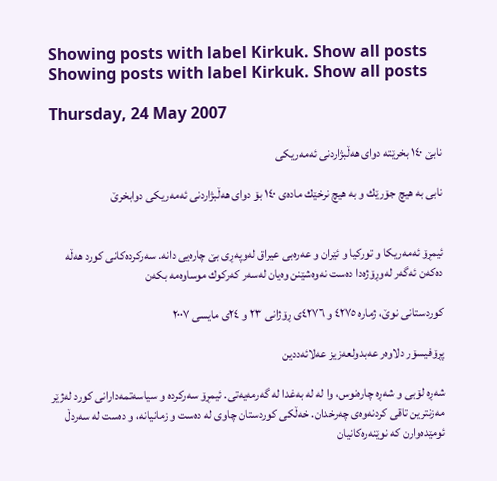Showing posts with label Kirkuk. Show all posts
Showing posts with label Kirkuk. Show all posts

Thursday, 24 May 2007

نابێ ١٤٠ بخرێته‌ دوای هه‌ڵبژاردنی ئه‌مه‌ريكی

نابی به‌ هيچ جۆرێك و به‌ هيچ نرخێك ماده‌ی ١٤٠ بۆ دوای هه‌ڵبژاردنی ئه‌مه‌ريكی دوابخرێ


ئيمڕۆ ئه‌مه‌ريكا و توركيا و ئێران و عه‌ره‌بی عيراق له‌وپه‌ڕی بێ چاره‌يی دانه‌. سه‌ركرده‌كانی كورد هه‌ڵه‌ ده‌كه‌ن ئه‌گه‌ر له‌وڕۆژه‌دا ده‌ست نه‌وه‌شێنن وه‌يان له‌سه‌ر كه‌ركوك موساوه‌مه‌ بكه‌ن

كوردستانی نوێ، ژماره‌ ٤٢٧٥ و ٤٢٧٦ی ڕۆژانی ٢۳ و ٢٤ی مايسی ٢٠٠٧

پڕۆفيسۆر دلاوه‌ر عه‌بدولعه‌زيز عه‌لائه‌ددين

شه‌ڕه‌ لۆبی و شه‌ڕه‌ چاره‌نوس، وا له‌ له‌ به‌غدا له‌ گه‌رمه‌يه‌تی. ئيمڕۆ سه‌ركرده‌ و سياسه‌تمه‌دارانی كورد له‌ژێر مه‌زنترين تاقی كردنه‌وه‌ی چه‌رخدان. خه‌ڵكی كوردستان چاوی له‌ ده‌ست و زمانيانه‌، و ده‌ست له‌ سه‌ردڵ ئومێده‌وارن كه‌ نوێنه‌ره‌كانيان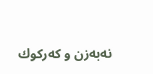نه‌به‌زن و كه‌ركوك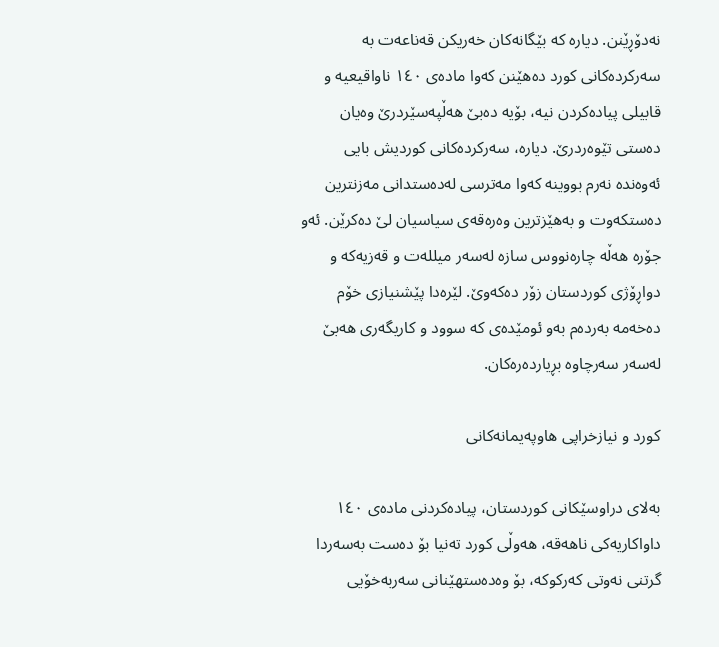نه‌دۆڕێنن. دياره‌ كه‌ بێگانه‌كان خه‌ريكن قه‌ناعه‌ت به‌ سه‌ركرده‌كانی كورد ده‌هێنن كه‌وا ماده‌ی ١٤٠ ناواقيعيه‌ و قابيلی پياده‌كردن نيه‌، بۆيه‌ ده‌بێ هه‌ڵپه‌سێردرێ وه‌يان ده‌ستی تێوه‌ردرێ. دياره‌، سه‌ركرده‌كانی كورديش بايی ئه‌وه‌نده‌ نه‌رم بووينه‌ كه‌وا مه‌ترسی له‌ده‌ستدانی مه‌زنترين ده‌ستكه‌وت و به‌هێزترين وه‌ره‌قه‌ی سياسیان لێ ده‌كرێن. ئه‌و جۆره‌ هه‌ڵه‌ چاره‌نووس سازه‌ له‌سه‌ر‌ ميلله‌ت و قه‌زيه‌كه‌ و دواڕۆژی كوردستان زۆر ده‌كه‌وێ. لێره‌دا پێشنيازی خۆم ده‌خه‌مه‌ به‌رده‌م به‌و ئومێده‌ی كه‌ سوود و كاريگه‌ری هه‌بێ له‌سه‌ر سه‌رچاوه‌ بڕيارده‌ره‌كان.

كورد و نيازخراپی هاوپه‌يمانه‌كانی

به‌‌لای دراوسێكانی كوردستان، پياده‌كردنی ماده‌ی ١٤٠ داواكاريه‌كی ناهه‌قه، هه‌وڵی كورد ته‌نيا بۆ ده‌ست به‌سه‌ردا گرتنی نه‌وتی كه‌ركوكه‌، بۆ وه‌ده‌ستهێنانی سه‌ربه‌خۆيی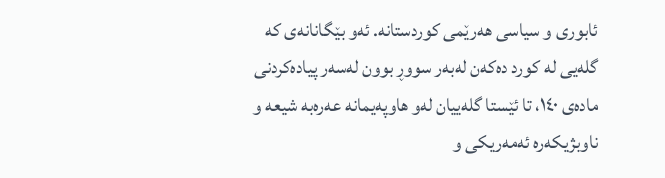ئابوری و سياسی هه‌رێمی كوردستانه‌‌. ئه‌و بێگانانه‌ی كه‌ گله‌يی له‌ كورد ده‌كه‌ن له‌به‌ر سووڕ بوون له‌سه‌ر پياده‌كردنی ماده‌ی ١٤٠، تا ئێستا گله‌ييان له‌و هاوپه‌يمانه‌ عه‌ره‌به‌ شيعه‌ و ناوبژيكه‌ره‌ ئه‌مه‌ريكی و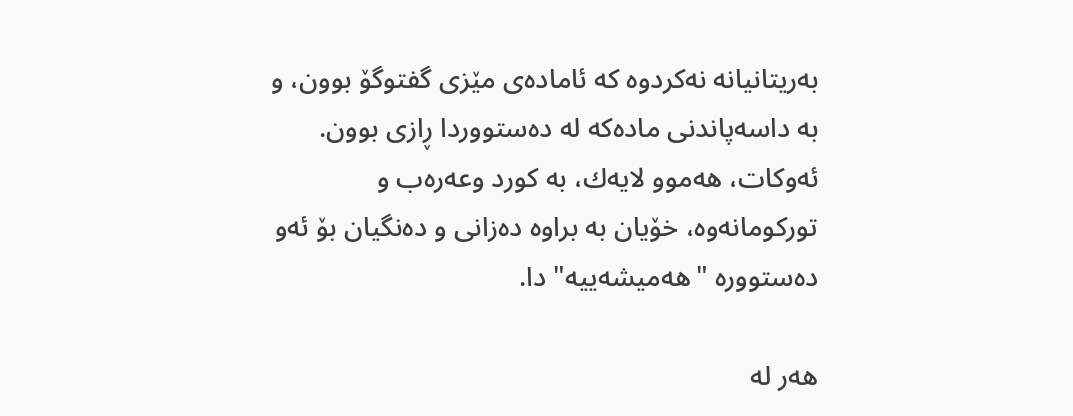به‌ريتانیانه‌ نه‌كردوه كه‌ ئاماده‌ی مێزی گفتوگۆ بوون، و به‌ داسه‌پاندنی ماده‌كه‌ له‌ ده‌ستووردا ڕازی بوون. ئه‌وكات، هه‌موو لايه‌ك، به‌ كورد وعه‌ره‌ب و توركومانه‌وه‌، خۆيان به براوه‌ ده‌زانی و ده‌نگيان بۆ ئه‌و ده‌ستووره‌ "هه‌ميشه‌ييه‌‌" دا.

هه‌ر له‌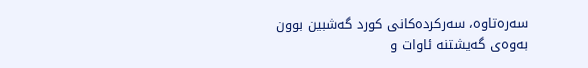سه‌ره‌تاوه‌، سه‌ركرده‌كانی كورد گه‌شبين بوون به‌وه‌ی گه‌يشتنه‌ ئاوات و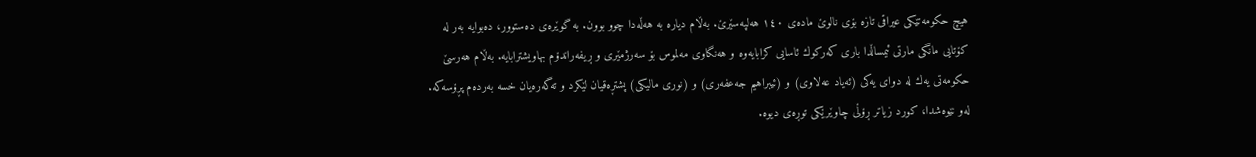هيچ حكومه‌تێكی عیراقی تازه‌ بۆی نالوێ ماده‌ی ١٤٠ هه‌لپه‌سێرێ. به‌ڵام دياره‌ به‌ هه‌ڵه‌دا چوو بوون. به‌ گوێره‌ی ده‌ستوور‌‌، ده‌بوايه‌ به‌ر له‌ كۆتايی مانگی مارتی ئيمساڵدا باری كه‌ركوك ئاسايی كرابايه‌وه‌ و هه‌نگاوی مه‌لموس بۆ سه‌رژمێری و ڕيفه‌راندۆم بهاويشترابايه‌. به‌ڵام هه‌رسێ حكومه‌تی يه‌ك له‌ دوای يه‌كی (ئه‌ياد عه‌لاوی) و (ئيبراهيم جه‌عفه‌ری) و (نوری ماليكی) پشتڕه‌قيان لێكرد و ته‌گه‌ره‌يان خسه‌ به‌رده‌م پڕۆسه‌كه‌. له‌و نێوه‌شدا، كورد زياتر ڕۆڵی چاوێرێكی توڕه‌ی ديوه.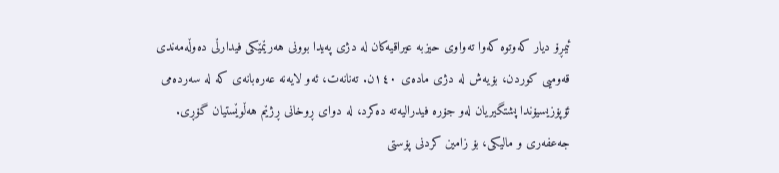ئيمڕۆ ديار كه‌وتوه‌ كه‌وا ته‌واوی حيزبه‌ عيراقيه‌كان له‌ دژی په‌يدا بوونی هه‌رێمێكی فيدارڵی ده‌وڵه‌مه‌ندی قه‌وميی كوردن، بۆيه‌ش له‌ دژی ماده‌ی ١٤٠ن. ته‌نانه‌ت، ئه‌و لايه‌نه‌ عه‌ره‌بانه‌ی كه‌ له‌ سه‌رده‌می ئۆپۆزيسيۆندا پشتگيريان له‌و جۆره‌ فيدراليه‌ته‌ ده‌كرد، له‌ دوای ڕوخانی ڕژێم هه‌ڵوێستيان گۆڕی. جه‌عفه‌ری و ماليكی، بۆ زامين كردنی پۆستی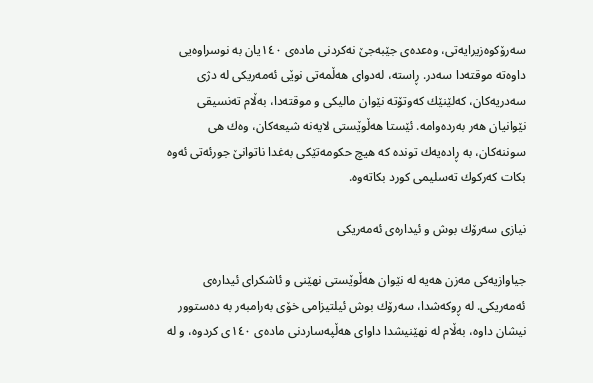سه‌رۆكوه‌زيرايه‌تی، وه‌عده‌ی جێبه‌جێ نه‌كردنی ماده‌ی ١٤٠يان به‌ نوسراوه‌يی داوه‌ته‌ موقته‌دا سه‌در. ڕاسته‌، له‌دوای هه‌ڵمه‌تی نوێی ئه‌مه‌ريكی له‌ دژی سه‌دريه‌كان، كه‌لێنێك كه‌وتۆته‌ نێوان ماليكی و موقته‌دا، به‌ڵام ته‌نسيقی نێوانيان هه‌ر به‌رده‌وامه‌. ئێستا هه‌ڵوێستی لايه‌نه‌ شيعه‌كان، وه‌ك هی سوننه‌كان، به‌ ڕاده‌يه‌ك تونده‌ كه‌ هيچ حكومه‌تێكی به‌غدا ناتوانێ جورئه‌تی ‌ئه‌وه‌ بكات كه‌ركوك ته‌سليمی كورد بكاته‌وه‌.

نيازی سه‌رۆك بوش و ئيداره‌ی ئه‌مه‌ريكی

جياوازيه‌كی مه‌زن هه‌يه‌ له‌ نێوان هه‌ڵوێستی نهێنی و ئاشكرای ئيداره‌ی ئه‌مه‌ريكی. له‌ ڕوكه‌شدا، سه‌رۆك بوش ئيلتيزامی خۆی به‌رامبه‌ر به‌ ده‌ستوور نيشان داوه‌، به‌ڵام له‌ نهێنيشدا داوای هه‌ڵپه‌ساردنی ماده‌ی ١٤٠ی كردوه،‌ و له‌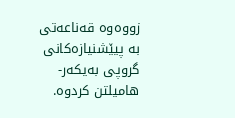زووه‌وه قه‌ناعه‌تی به‌ پيێشنيازه‌كانی گروپی به‌يكه‌ر-هاميلتن كردوه‌.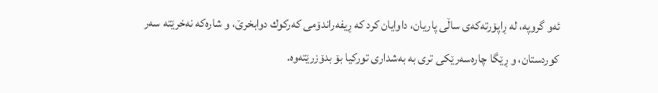ئه‌و گروپه‌، له‌ ڕاپۆرته‌كه‌ی ساڵی پاريان، داوايان كرد كه‌ ڕيفه‌راندۆمی كه‌ركوك دوابخرێ، و شاره‌كه‌ نه‌‌خرێته‌ سه‌ر كوردستان، و ڕێگا چاره‌سه‌رێكی تری به‌ به‌شداری توركيا بۆ بدۆزرێته‌وه‌.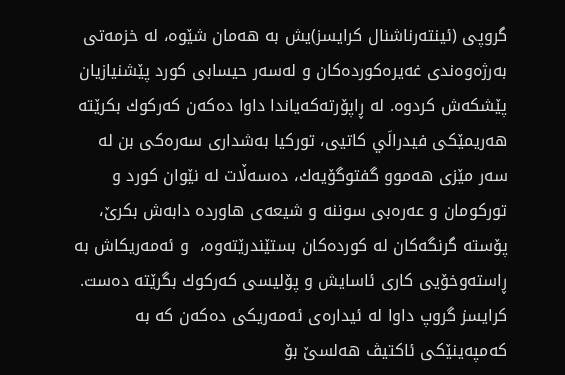گروپی (ئينته‌رناشنال كرايسز)يش به‌ هه‌مان شێوه‌، له‌ خزمه‌تی به‌‌رژه‌وه‌ندی غه‌يره‌كورده‌كان و له‌سه‌ر حيسابی كورد پێشنيازيان‌ پێشكه‌ش كردوه‌. له‌ ڕاپۆرته‌كه‌ياندا داوا ده‌كه‌ن كه‌ركوك بكرێته‌ هه‌ريمێكی فيدرالَي كاتيى، توركيا به‌شداری سه‌ره‌كی بن له‌ سه‌ر مێزی هه‌موو گفتوگۆيه‌ك، ده‌سه‌ڵات له‌ نێوان كورد و توركومان و عه‌ره‌بی سوننه‌ و شيعه‌ی هاورده‌ دابه‌ش بكرێ، پۆسته‌ گرنگه‌كان له‌ كورده‌كان بستێندرێته‌وه‌، ‌ و ئه‌مه‌ريكاش به‌ ڕاسته‌وخۆيی كاری ئاسايش و پۆليسی كه‌ركوك بگرێته‌ ده‌ست. كرايسز گروپ داوا له‌ ئيداره‌ی ئه‌مه‌ريكی ده‌كه‌ن كه‌ به‌ كه‌مپه‌ينێكی ئاكتيڤ هه‌لسێ بۆ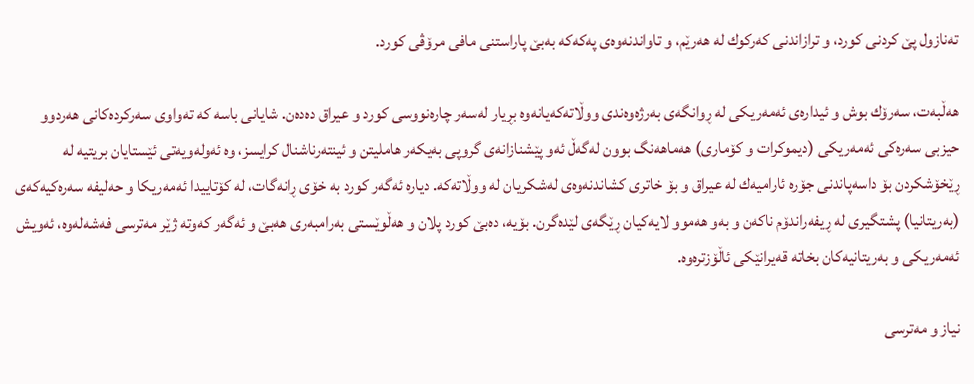ته‌نازول پێ كردنی كورد‌، و ترازاندنی كه‌ركوك له‌ هه‌رێم، و تاواندنه‌وه‌ی په‌كه‌كه‌ به‌بێ پاراستنی مافی مرۆڤی كورد.

هه‌ڵبه‌ت، سه‌رۆك بوش و ئيداره‌ی ئه‌مه‌ريكی له‌ ڕوانگه‌ی به‌رژه‌وه‌ندی ووڵاته‌كه‌يانه‌وه‌ بڕيار له‌سه‌ر چاره‌نووسی كورد و عيراق ده‌ده‌ن. شايانی باسه‌ كه‌ ته‌واوی سه‌ركرده‌كانی هه‌ردوو حيزبی سه‌ره‌كی ئه‌مه‌ريكی (ديموكرات و كۆماری) هه‌ماهه‌نگ بوون له‌گه‌ڵ ئه‌و پێشنازانه‌ی گروپی به‌يكه‌ر هامليتن و ئينته‌رناشنال كرايسز، وه‌ ئه‌وله‌ويه‌تی ئێستايان بريتیه‌ له‌ ڕێخۆشكردن بۆ داسه‌پاندنی جۆره‌ ئاراميه‌ك له‌ عيراق و بۆ خاتری كشاندنه‌وه‌ی له‌شكريان له‌ ووڵاته‌كه‌. دياره‌ ئه‌گه‌ر كورد به‌ خۆی ڕانه‌گات، له‌ كۆتاييدا ئه‌مه‌ريكا و حه‌ليفه‌ سه‌ره‌كيه‌كه‌ی (به‌ريتانيا) پشتگيری له‌ ڕيفه‌راندۆم ناكه‌ن و به‌و هه‌موو لايه‌كيان ڕێگه‌ی لێده‌گرن. بۆيه‌، ده‌بێ كورد پلان و هه‌ڵوێستی به‌رامبه‌ری هه‌بێ و ئه‌گه‌ر كه‌وته‌ ژێر مه‌ترسی فه‌شه‌له‌وه‌، ئه‌ويش ئه‌مه‌ريكی و به‌ريتانيه‌كان بخاته‌ قه‌يرانێكی ئاڵۆزتره‌وه‌.

نياز و مه‌ترسی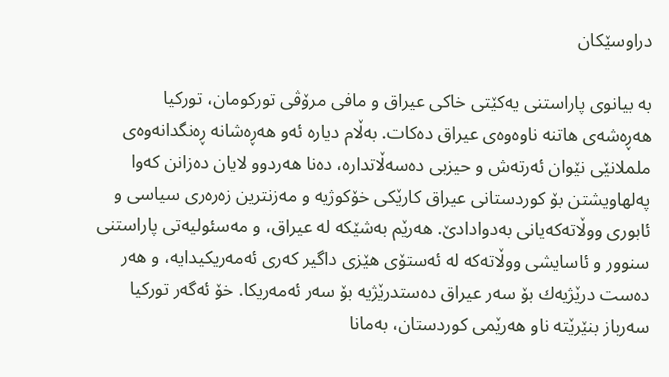دراوسێكان

به‌ بيانوی پاراستنی يه‌كێتی خاكی عيراق و مافی مرۆڤی توركومان، توركيا هه‌ڕه‌شه‌ی هاتنه‌ ناوه‌وه‌ی عيراق ده‌كات. به‌ڵام دياره‌ ئه‌و هه‌ڕه‌شانه‌ ڕه‌نگدانه‌وه‌ی ململانێی نێوان ئه‌رته‌ش و حيزبی ده‌سه‌ڵاتداره‌، ده‌نا هه‌ردوو لايان ده‌زانن كه‌وا په‌لهاويشتن بۆ كوردستانی عيراق كارێكی خۆكوژيه‌ و مه‌زنترين زه‌ره‌ری سياسی و ئابوری ووڵاته‌كه‌يانی به‌دوادادێ‌. هه‌رێم به‌شێكه‌ له‌ عيراق، و مه‌سئوليه‌تی پاراستنی سنوور و ئاسايشی ووڵاته‌كه‌ له‌ ئه‌ستۆی هێزی داگير كه‌ری ئه‌مه‌ريكيدايه‌، و هه‌ر ده‌ست درێژيه‌ك بۆ سه‌ر عيراق ده‌ستدرێژيه‌ بۆ سه‌ر ئه‌مه‌ريكا. خۆ ئه‌گه‌ر توركيا سه‌رباز بنێرێته‌ ناو هه‌رێمی كوردستان، به‌مانا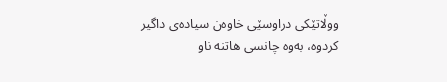ووڵاتێكی دراوسێی خاوه‌ن سياده‌ی داگير كردوه‌، به‌وه‌ چانسی هاتنه‌ ناو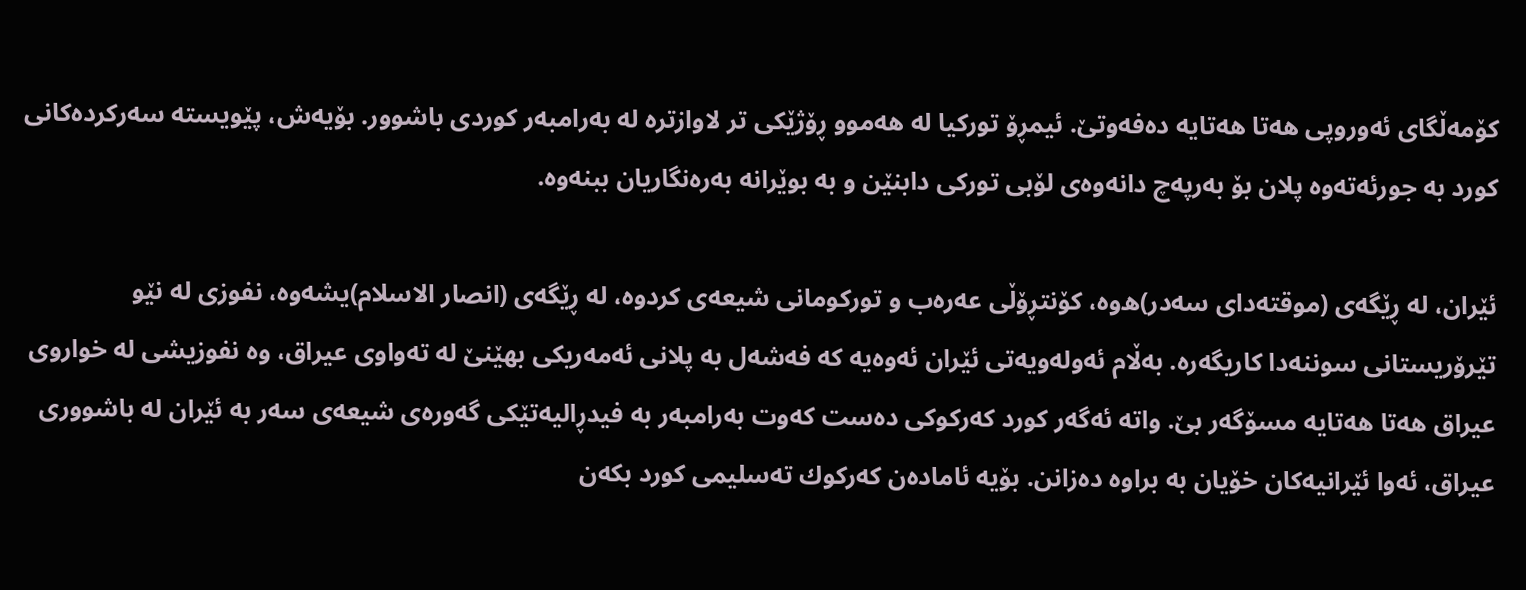كۆمه‌ڵگای ئه‌وروپی هه‌تا هه‌تايه‌ ده‌فه‌وتێ. ئيمڕۆ توركيا له‌ هه‌موو ڕۆژێكی تر لاوازتره‌ له‌ به‌رامبه‌ر كوردی باشوور. بۆيه‌ش، پێويسته‌ سه‌ركرده‌كانی كورد به‌ جورئه‌ته‌وه‌ پلان بۆ به‌رپه‌چ دانه‌وه‌ی لۆبی توركی دابنێن و به‌ بوێرانه‌ به‌ره‌نگاريان ببنه‌وه‌.

ئێران، له‌ ڕێگه‌ی (موقته‌دای سه‌در)ه‌وه‌، كۆنتڕۆڵی عه‌ره‌ب و توركومانی شيعه‌ی كردوه‌، له‌ ڕێگه‌ی (انصار الاسلام)يشه‌وه‌، نفوزی له‌ نێو تێرۆريستانی سوننه‌دا كاريگه‌ره‌‌. به‌ڵام ئه‌وله‌ويه‌تی ئێران ئه‌وه‌يه‌ كه‌ فه‌شه‌ل به‌ پلانی ئه‌مه‌ريكی بهێنێ له‌ ته‌واوی عيراق، وه‌ نفوزیشی له‌ خواروی عيراق هه‌تا هه‌تايه‌ مسۆگه‌ر بێ. واته‌ ئه‌گه‌ر كورد كه‌ركوكی ده‌ست كه‌وت به‌رامبه‌ر به‌ فيدڕاليه‌تێكی گه‌وره‌ی شيعه‌ی سه‌ر به‌ ئێران له‌ باشووری عيراق، ئه‌وا ئێرانيه‌كان خۆيان به‌ براوه‌ ده‌زانن. بۆيه‌ ئاماده‌ن‌ كه‌ركوك ته‌سليمی كورد بكه‌ن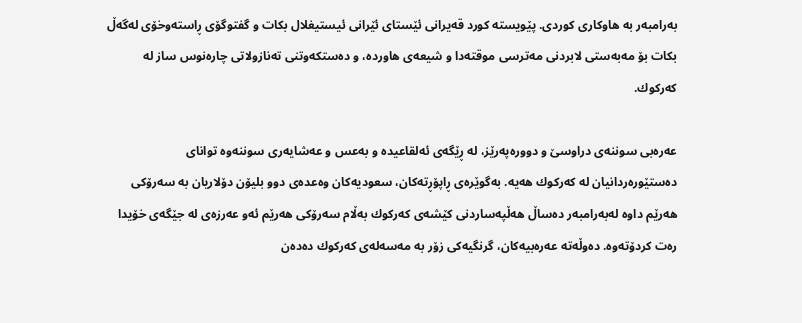به‌رامبه‌ر به هاوكاری كوردی. پێويسته‌ كورد قه‌يرانی ئێستای ئێرانی ئيستيغلال بكات و گفتوگۆی ڕاسته‌وخۆی له‌گه‌ڵ بكات بۆ مه‌به‌ستی لابردنی مه‌ترسی موقته‌دا و شيعه‌ی هاورده‌، و ده‌ستكه‌وتنی ته‌نازولاتی چاره‌نوس ساز له‌ كه‌ركوك.

عه‌ره‌بی سوننه‌ی دراوسێ و دووره‌په‌رێز، له‌ ڕێگه‌ی ئه‌لقاعيده‌ و به‌عس و عه‌شايه‌ری سوننه‌وه‌‌ توانای ده‌ستێوره‌ردانيان له‌ كه‌ركوك هه‌يه‌. به‌گوێره‌ی ڕاپۆڕته‌كان، سعوديه‌كان وه‌عده‌ی دوو بليۆن دۆلاريان به‌ سه‌رۆكی هه‌رێم داوه‌ له‌به‌رامبه‌ر ده‌ساڵ هه‌ڵپه‌ساردنی كێشه‌ی كه‌ركوك به‌ڵام سه‌رۆكی هه‌رێم ئه‌و عه‌رزه‌ی له‌ جێگه‌ی خۆيدا ره‌ت كردۆته‌وه‌. ده‌وڵه‌ته‌ عه‌ره‌بيه‌كان، گرنگیه‌كی زۆر به‌ مه‌سه‌له‌ی كه‌ركوك ده‌ده‌ن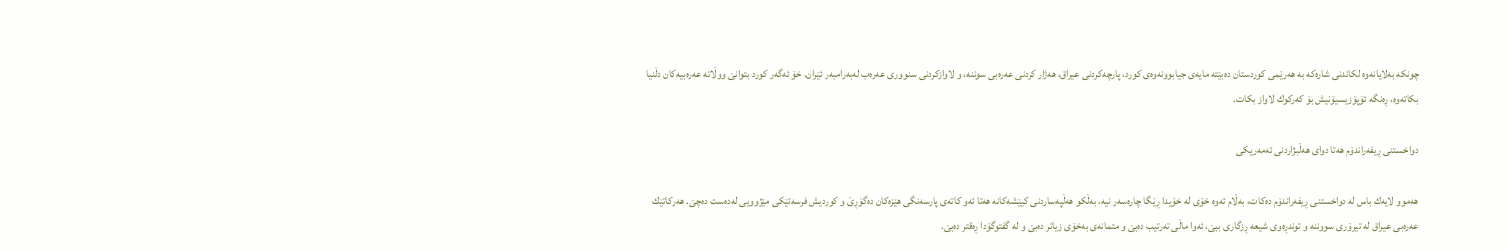چونكه‌ به‌لايانه‌وه‌ لكاندنی شاره‌كه‌ به‌ هه‌رێمی كوردستان ده‌بێته‌ مايه‌ی جيابوونه‌وه‌ی كورد، پارچه‌كردنی عيراق، هه‌ژار كردنی عه‌ره‌بی سوننه‌، و لاوازكردنی سنووری عه‌ره‌ب له‌به‌رامبه‌ر ئێران. خۆ ئه‌گه‌ر كورد بتوانێ ووڵاته‌ عه‌ره‌بيه‌كان دڵنيا بكاته‌وه‌، ڕه‌نگه‌ ئۆپۆزيسيۆنيش بۆ كه‌ركوك لاواز بكات.

دواخستنی ڕيفه‌راندۆم هه‌تا دوای هه‌‌ڵبژاردنی ئه‌مه‌ريكی

هه‌موو لايه‌ك باس له‌ دواخستنی ڕيفه‌راندۆم ده‌كات، به‌ڵام ئه‌وه‌ خۆی له‌ خۆیدا ڕێگا چاره‌سه‌ر نيه‌، به‌ڵكو هه‌ڵپه‌ساردنی كيێشه‌كانه‌ هه‌تا ئه‌و كاته‌ی پارسه‌نگی هێزه‌كان ده‌‌گۆڕێ و كورديش فرسه‌تێكی مێژوويی له‌ده‌ست ده‌چێ. هه‌ركاتێك عه‌ره‌بی عيراق له‌ تيرۆری سووننه‌ و توندڕه‌وی شيعه ڕزگاری ببێ، ئه‌وا ماڵی ته‌رتيب ده‌بێ و متمانه‌ی به‌خۆی زياتر ده‌بێ و له‌ گفتوگۆدا ڕه‌قتر ده‌بێ.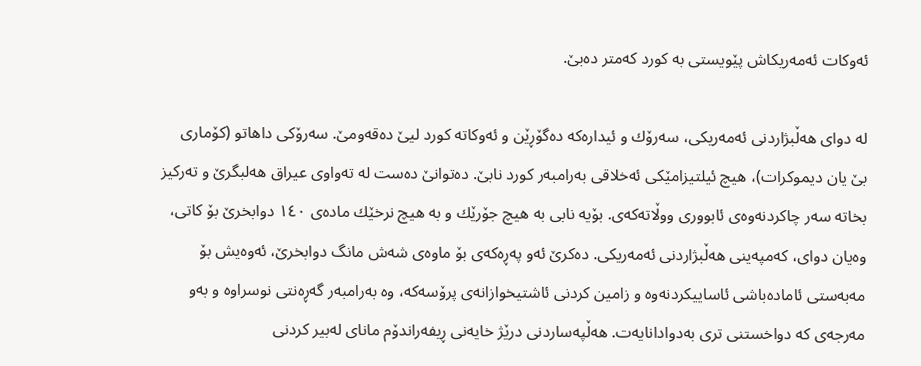ئه‌وكات ئه‌مه‌ريكاش پێويستی به‌ كورد كه‌متر ده‌بێ.

له‌ دوای هه‌ڵبژاردنی ئه‌مه‌ريكی، سه‌رۆك و ئيداره‌كه‌ ده‌گۆڕێن و ئه‌وكاته‌ كورد ليێ ده‌قه‌ومێ. سه‌رۆكی داهاتو (كۆماری بێ يان ديموكرات)، هيچ ئيلتيزامێكی ئه‌خلاقی به‌رامبه‌ر كورد نابێ. ده‌توانێ ده‌ست له‌ ته‌واوی عيراق هه‌لبگرێ و ته‌ركيز بخاته‌‌‌ سه‌ر چاكردنه‌وه‌ی ئابووری ووڵاته‌كه‌ی. بۆيه‌ نابی به‌ هيچ جۆرێك و به‌ هيچ نرخێك ماده‌ی ١٤٠ دوابخرێ بۆ كاتی، وه‌يان دوای، كه‌مپه‌ينی هه‌ڵبژاردنی ئه‌مه‌ريكی. ده‌كرێ ئه‌و په‌ڕ‌‌ه‌كه‌ی بۆ ماوه‌ی شه‌ش مانگ دوابخرێ، ئه‌وه‌يش بۆ مه‌به‌ستی ئاماده‌باشی ئاساييكردنه‌وه‌ و زامين كردنی ئاشتيخوازانه‌ی پرۆسه‌كه‌، وه‌ به‌رامبه‌ر گه‌ڕ‌ه‌نتی نوسراوه‌ و به‌و مه‌رجه‌ی كه‌ دواخستنی تری به‌دوادانايه‌ت. هه‌ڵپه‌ساردنی درێژ خايه‌نی ڕيفه‌راندۆم مانای له‌بير كردنی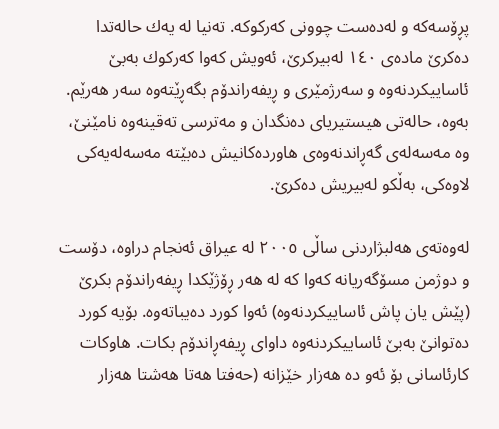پڕۆسه‌كه‌ و له‌ده‌ست چوونی كه‌ركوكه‌. ته‌نيا له‌ يه‌ك حاله‌تدا ده‌كرێ ماده‌ی ١٤٠ له‌بيركرێ، ئه‌ويش كه‌وا كه‌ركوك به‌بێ ئاساييكردنه‌وه‌ و سه‌رژمێری و ڕيفه‌راندۆم بگه‌ڕێته‌وه‌ سه‌ر هه‌رێم. به‌وه‌، حاله‌تی هيستيريای ده‌نگدان و مه‌ترسی ته‌قينه‌وه‌ نامێنێ، وه‌ مه‌سه‌له‌ی گه‌ڕاندنه‌وه‌ی هاورده‌كانيش ده‌بێته‌ مه‌سه‌له‌يه‌كی لاوه‌كی، به‌ڵكو له‌بيريش ده‌كرێ.

له‌وه‌ته‌ی هه‌لبژاردنی ساڵی ٢٠٠٥ له‌ عيراق ئه‌نجام دراوه‌، دۆست و دوژمن مسۆگه‌ريانه‌ كه‌وا كه‌ له‌ هه‌ر ڕۆژێكدا ڕيفه‌راندۆم بكرێ (پێش يان پاش ئاساييكردنه‌وه‌) ئه‌وا كورد ده‌يباته‌وه‌. بۆيه‌ كورد ده‌توانێ به‌بێ ئاساييكردنه‌وه‌ داوای ڕيفه‌ڕاندۆم بكات. هاوكات كارئاسانی بۆ ئه‌و ده‌ هه‌زار خێزانه‌ (حه‌فتا هه‌تا هه‌شتا هه‌زار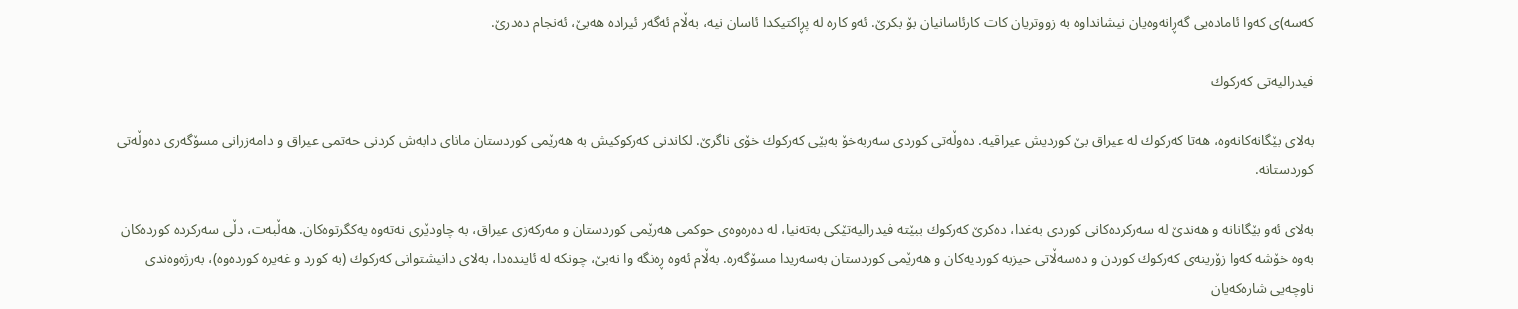كه‌سه‌)ی كه‌وا‌ ئاماده‌يی گه‌ڕانه‌وه‌يان نيشانداوه‌ به‌ زووتريان كات كارئاسانيان بۆ بكرێ. ئه‌و كاره‌ له‌ پڕاكتيكدا ئاسان نيه‌، به‌ڵام ئه‌گه‌ر ئيراده‌ هه‌بێ، ئه‌نجام ده‌درێ.

فيدراليه‌تی كه‌ركوك

به‌لای بێگانه‌كانه‌وه‌، هه‌تا كه‌ركوك له‌ عيراق بێ كورديش عيراقيه‌‌. ده‌وڵه‌تی كوردی سه‌ربه‌خۆ به‌بێی كه‌ركوك خۆی ناگرێ. لكاندنی كه‌ركوكيش به‌ هه‌رێمی كوردستان مانای دابه‌ش كردنی حه‌تمی عيراق و دامه‌زرانی مسۆگه‌ری ده‌وڵه‌تی كوردستانه‌.

به‌لای ئه‌و بێگانانه‌ و هه‌ندێ له‌ سه‌ركرده‌كانی كوردی به‌غدا‌، ده‌كرێ كه‌ركوك ببێته‌ فيدراليه‌تێكی به‌ته‌نيا، له‌ ده‌ره‌وه‌ی حوكمی هه‌رێمی كوردستان و مه‌ركه‌زی عيراق، به‌ چاودێری نه‌ته‌وه‌ يه‌كگرتوه‌كان. هه‌ڵبه‌ت، دڵی سه‌ركرده‌ كورده‌كان به‌وه‌ خۆشه‌ كه‌وا زۆرينه‌ی كه‌ركوك كوردن و ده‌سه‌ڵاتی حيزبه‌ كورديه‌كان و هه‌رێمی كوردستان به‌سه‌ريدا مسۆگه‌ره‌‌. به‌ڵام ئه‌وه‌ ڕه‌نگه‌ وا نه‌بێ، چونكه‌ له‌ ئاينده‌دا، به‌لای دانيشتوانی كه‌ركوك (به‌ كورد و غه‌يره‌ كورده‌وه‌)، به‌رژه‌وه‌ندی ناوچه‌يی شاره‌كه‌يان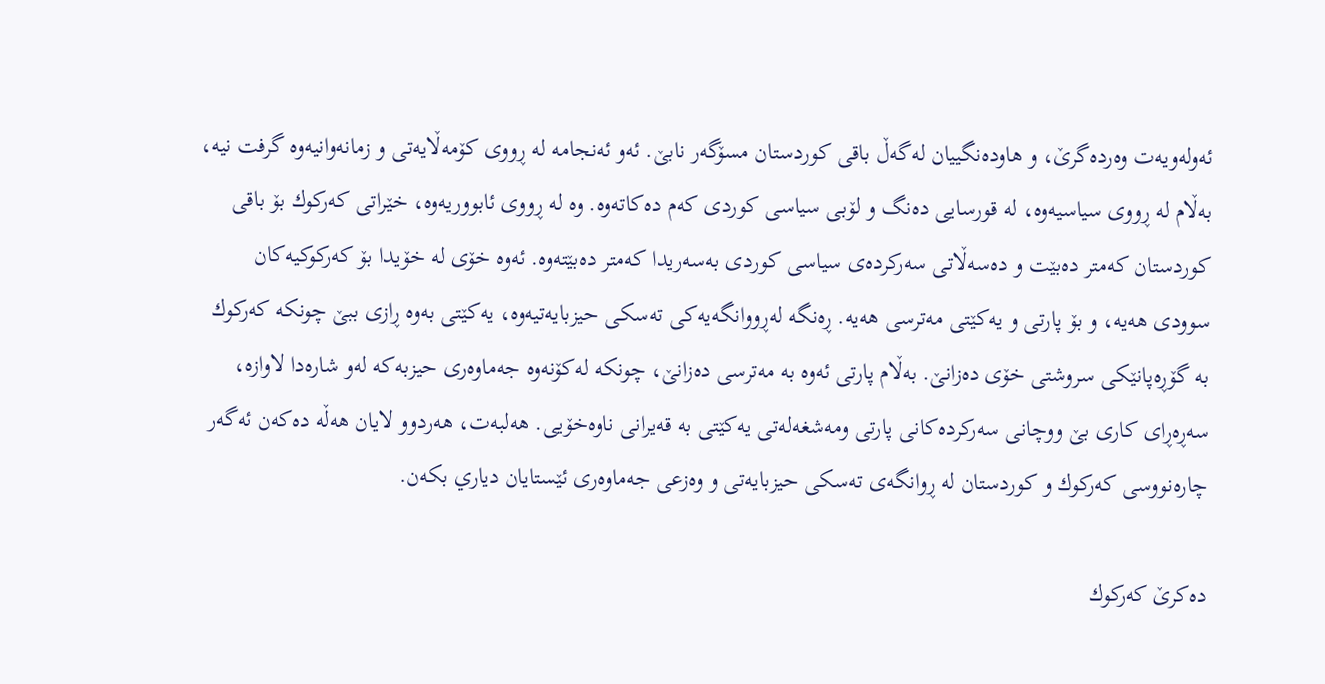ئه‌وله‌ويه‌ت وه‌رده‌گرێ، و هاوده‌نگیيان له‌گه‌ڵ باقی كوردستان مسۆگه‌ر نابێ. ئه‌و ئه‌نجامه‌ له‌ ڕووی كۆمه‌ڵايه‌تی و زمانه‌وانيه‌وه‌ گرفت نيه‌، به‌ڵام له‌ ڕووی سياسيه‌وه‌، له قورسايی ده‌نگ و لۆبی سياسی كوردی كه‌م ده‌كاته‌وه‌. وه‌ له‌ ڕووی ئابووريه‌وه‌، خێراتی كه‌ركوك بۆ باقی كوردستان كه‌متر ده‌بێت و ده‌سه‌ڵاتی سه‌ركرده‌ی سياسی كوردی به‌سه‌ريدا كه‌متر ده‌بێته‌وه. ئه‌وه‌ خۆی له‌ خۆيدا بۆ كه‌ركوكيه‌كان سوودی هه‌يه،‌ و بۆ پارتی و يه‌كێتی مه‌ترسی هه‌يه‌. ڕه‌نگه‌ له‌ڕووانگه‌‌يه‌كی ته‌سكی حيزبايه‌تیه‌وه‌، يه‌كێتی به‌وه‌ ڕازی ببێ چونكه‌ كه‌ركوك به‌ گۆڕه‌پانێكی سروشتی خۆی ده‌زانێ. به‌ڵام پارتی ئه‌وه‌ به‌ مه‌ترسی ده‌زانێ، چونكه‌‌ له‌كۆنه‌وه‌ جه‌ماوه‌ری حيزبه‌كه‌ له‌و شاره‌دا لاوازه، سه‌ڕه‌ڕای كاری بێ ووچانی سه‌ركرده‌كانی پارتی ومه‌شغه‌له‌تی يه‌كێتی به‌‌ قه‌يرانی ناوه‌خۆيی. هه‌لبه‌ت، هه‌ردوو لايان هه‌ڵه‌ ده‌كه‌ن ئه‌گه‌ر چاره‌نووسی كه‌ركوك و كوردستان له‌ ڕوانگه‌ی ته‌سكی حيزبايه‌تی و وه‌زعی جه‌ماوه‌ری ئێستايان دياري بكه‌ن.

ده‌كرێ كه‌ركوك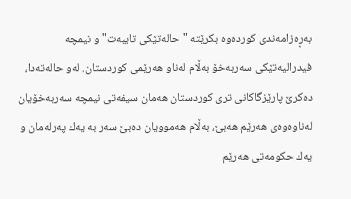به‌ڕه‌زامه‌ندی كورده‌وه‌ بكرێته‌ "حاله‌تێكی تايبه‌ت" و نيمچه‌ فيدراليه‌تێكی سه‌ربه‌خۆ به‌ڵام له‌ناو هه‌رێمی كوردستان. له‌و حاله‌ته‌دا، ده‌كرێ‌ پارێزگاكانی تری كوردستان هه‌مان سيفه‌تی نيمچه‌ سه‌ربه‌خۆيان له‌ناوه‌وه‌ی هه‌رێم هه‌بێ، به‌ڵام هه‌موويان ده‌بێ سه‌ر به‌ يه‌ك په‌رله‌مان و يه‌ك حكومه‌تی هه‌رێم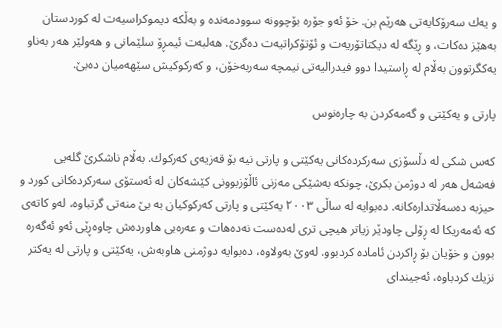و يه‌ك سه‌رۆكايه‌تی هه‌رێم بن. خۆ ئه‌و جۆره‌ بۆچوونه‌ سوودمه‌نده‌ و به‌ڵكه‌ ديموكراسيه‌ت له‌ كوردستان به‌هێز ده‌كات، و ڕێگه‌ له‌ ديكتاتۆريه‌ت و ئۆتۆكراتيه‌ت ده‌گرێ. هه‌لبه‌ت ئيمڕۆ سلێمانی و هه‌ولێر هه‌ر به‌ناو يه‌كگرتوون به‌ڵام له‌ ڕاستيدا دوو فيدراليه‌تی نيمچه‌ سه‌ربه‌خۆن، و كه‌ركوكيش سێهه‌ميان ده‌بێ.

پارتی و يه‌كێتی و گه‌مه‌كردن‌ به‌ چاره‌نوس

كه‌س شكی له‌ دڵسۆزی سه‌ركرده‌كانی يه‌كێتی و پارتی نيه‌ بۆ قه‌زيه‌ی كه‌ركوك. به‌ڵام ناشكرێ گله‌يی فه‌شه‌ل هه‌ر له‌ دوژمن بكرێ، چونكه‌ به‌شێكی مه‌زنی ئاڵۆزبوونی كێشه‌كان له‌ ئه‌ستۆی سه‌ركرده‌كانی كورد و حيزبه‌ ده‌سه‌ڵاتداره‌كانه‌. ده‌بوايه‌ له‌ ساڵی ٢٠٠۳ يه‌كێتی و پارتی كه‌ركوكيان به‌ بێ منه‌تی گرتباوه‌، له‌و كاته‌ی كه‌ ئه‌مه‌ريكا له‌ ڕۆلی چاودێر زياتر هیچی تری له‌ده‌ست نه‌ده‌هات و عه‌ره‌بی هاورده‌ش چاوه‌ڕێی ئه‌و ئه‌گه‌ره‌ بوون و خۆيان بۆ ڕاكردن ئاماده‌ كردبوو. له‌وێ به‌ولاوه‌، ده‌بوايه‌ دوژمنی هاوبه‌ش، يه‌كێتی و پارتی له‌ يه‌كتر نزيك كردباوه، ئه‌جيندای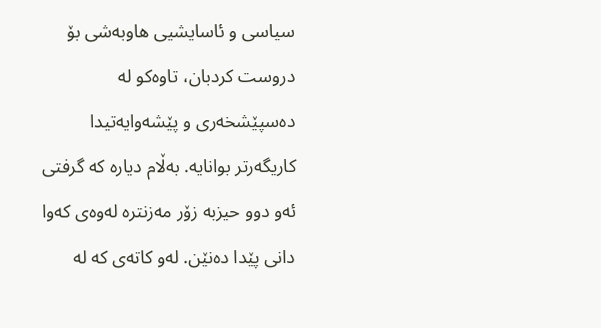سياسی و ئاسايشيی هاوبه‌شی بۆ دروست كردبان، تاوه‌كو له‌ ده‌سپێشخه‌ری و پێشه‌وايه‌تيدا كاريگه‌رتر بوانايه‌. به‌ڵام دياره‌ كه‌ گرفتی ئه‌و دوو حيزبه‌ زۆر مه‌زنتره‌ له‌وه‌ی كه‌وا دانی پێدا ده‌نێن. له‌و كاته‌ی كه‌ له‌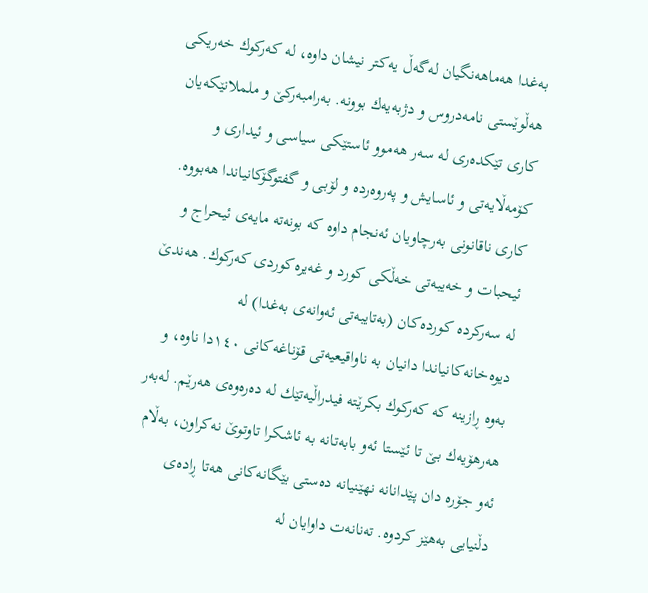به‌غدا هه‌ماهه‌نگيان له‌گه‌ڵ يه‌كتر نيشان داوه‌، له‌ كه‌ركوك خه‌ريكی هه‌ڵوێستی نامه‌‌دروس و دژبه‌يه‌ك بوونه‌‌. به‌رامبه‌ركێ و ململانێكه‌يان كاری تێكده‌ری له‌ سه‌ر هه‌موو ئاستێكی سياسی و ئيداری و كۆمه‌ڵايه‌تی و ئاسايش و په‌روه‌رده‌ و لۆبی و گفتوگۆكانياندا هه‌بووه. كاری ناقانونی به‌رچاو‌يان ئه‌نجام داوه‌ كه‌ بونه‌ته‌ مايه‌ی ئيحراج و ئيحبات و خه‌يبه‌تی خه‌ڵكی كورد و غه‌يره‌كوردی كه‌ركوك. هه‌ندێ له‌ سه‌ركرده‌ كورده‌كان (به‌تايبه‌تی ئه‌وانه‌ی به‌غدا) له‌ ديوه‌خانه‌كانياندا دانيان به‌ ناواقيعيه‌تی قۆناغه‌كانی ١٤٠دا ناوه‌، و‌ به‌وه‌ ڕازينه‌ كه‌ كه‌ركوك بكرێته‌ فيدراڵیه‌تێك له‌ ‌ده‌ره‌وه‌ی هه‌رێم. له‌به‌ر هه‌رهۆيه‌ك بێ تا ئێستا ئه‌و بابه‌تانه به‌ ئاشكرا تاوتوێ نه‌كراون، به‌ڵام ئه‌و جۆره‌ دان پێدانانه‌‌‌ نهێنيانه‌ ده‌ستی بێگانه‌كانی هه‌تا ڕاده‌ی دڵنيايی به‌هێز كردوه‌. ته‌نانه‌ت داوايان له‌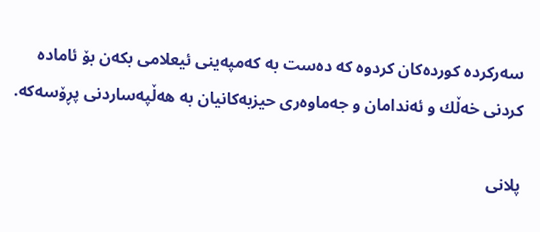سه‌ركرده كورده‌كان كردوه‌ كه‌ ده‌ست به‌ كه‌مپه‌ينی ئيعلامی بكه‌ن بۆ ئاماده‌ كردنی خه‌ڵك و ئه‌ندامان و جه‌ماوه‌ری حيزبه‌كانيان به‌ هه‌ڵپه‌ساردنی پڕۆسه‌كه‌.

پلانی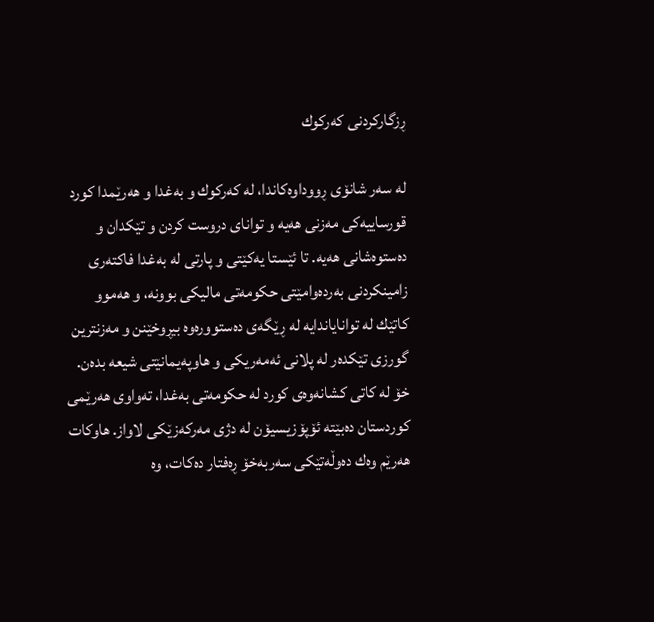ڕزگاركردنی كه‌ركوك

له‌ سه‌ر شانۆی ڕووداوه‌كاندا، له‌ كه‌ركوك و به‌غدا و هه‌رێمدا كورد قورساييه‌كی مه‌زنی هه‌يه‌ و توانای دروست كردن و تێكدان و ده‌ستوه‌شانی هه‌يه‌. تا ئێستا يه‌كێتی و پارتی له‌ به‌غدا فاكته‌ری زامينكردنی به‌رده‌وامێتی حكومه‌تی ماليكی بوونه، و هه‌موو كاتێك له‌ تواناياندايه‌ له‌ ڕێگه‌ی ده‌ستووره‌وه‌ بيڕوخێنن و مه‌زنترين گورزی تێكده‌ر‌ له‌ پلانی ئه‌مه‌ريكی و هاوپه‌يمانێتی شيعه‌ بده‌ن. خۆ له‌ كاتی كشانه‌وه‌ی كورد له‌ حكومه‌تی به‌غدا، ته‌واوی هه‌رێمی كوردستان ده‌بێته‌ ئۆپۆزيسيۆن له‌ دژی مه‌ركه‌زێكی لاواز. هاوكات هه‌رێم وه‌ك ده‌وڵه‌تێكی سه‌ربه‌خۆ ڕه‌فتار ده‌كات، وه‌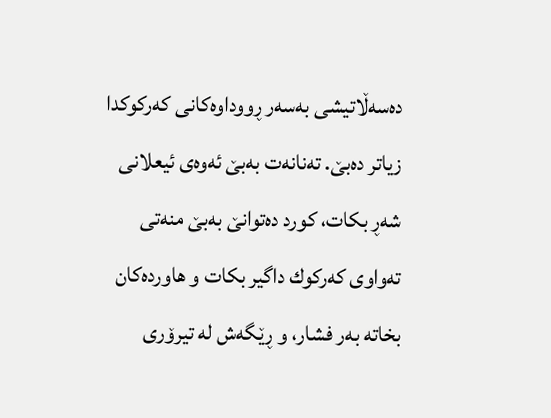ده‌سه‌ڵاتيشی به‌سه‌ر ڕووداوه‌كانی كه‌ركوكدا زياتر ده‌بێ. ته‌نانه‌ت به‌بێ ئه‌وه‌ی ئيعلانی شه‌ڕ بكات، كورد ده‌توانێ به‌بێ منه‌تی ته‌واوی كه‌ركوك داگير بكات و هاورده‌كان بخاته‌ به‌ر فشار، و ڕێگه‌ش له‌ تيرۆری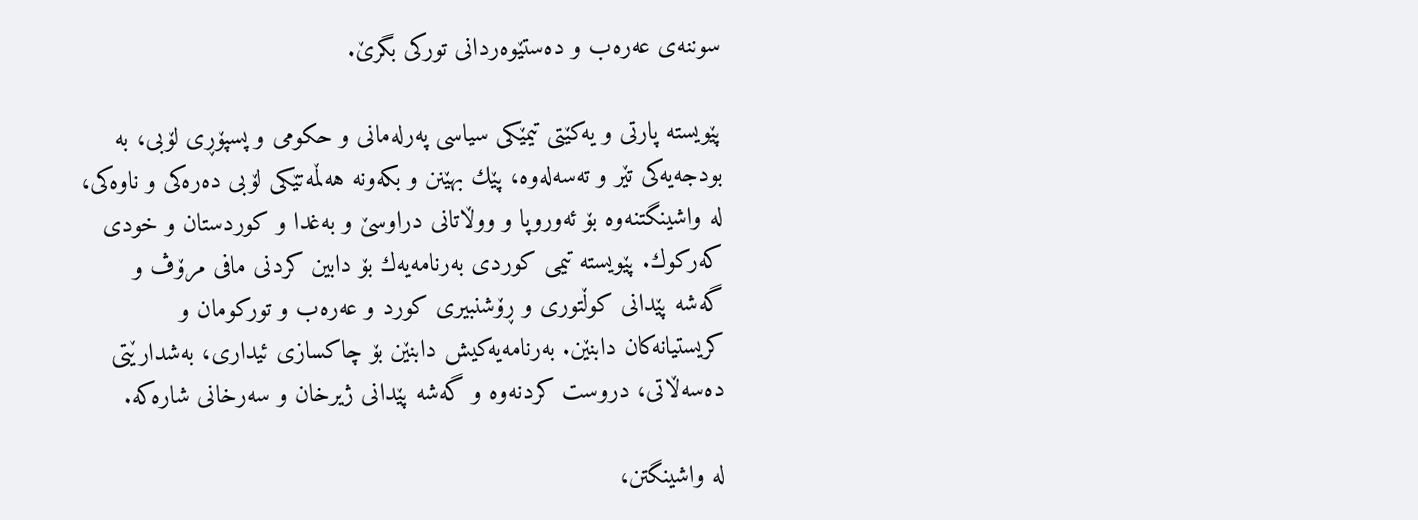سوننه‌ی عه‌ره‌ب و ده‌ستێوه‌ردانی توركی بگرێ.

پێويسته‌ پارتی و يه‌كێتی تيمێكی سياسی په‌رله‌مانی و حكومی و پسپۆڕی لۆبی، به‌ بودجه‌يه‌كی تێر و ته‌سه‌له‌وه‌، پێك بهێنن و بكه‌ونه‌ هه‌ڵمه‌تێكی لۆبی ده‌ره‌كی و ناوه‌كی، له‌ واشينگتنه‌وه‌ بۆ ئه‌وروپا و ووڵاتانی دراوسێ و به‌غدا و كوردستان و خودی كه‌ركوك. پێويسته‌ تيمی كوردی به‌رنامه‌يه‌ك بۆ دابين كردنی مافی مرۆڤ و گه‌شه‌ پێدانی كوڵتوری و ڕۆشنبيری كورد و عه‌ره‌ب و توركومان و كريستيانه‌كان دابنێن. به‌رنامه‌يه‌كيش دابنێن بۆ چاكسازی ئيداری، به‌شدارێتی ده‌سه‌ڵاتی، دروست كردنه‌وه‌ و گه‌شه‌ پێدانی ژيرخان و سه‌رخانی شاره‌كه‌.

له‌ واشينگتن،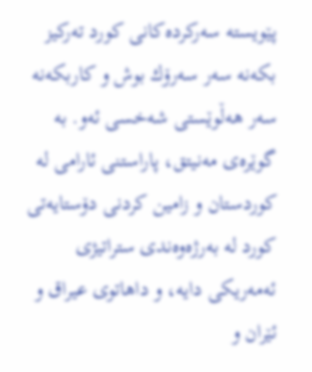پێويسته‌ سه‌ركرده‌كانی كورد ته‌ركيز بكه‌نه‌ سه‌ر سه‌رۆك بوش و كاربكه‌نه‌ سه‌ر هه‌ڵوێستی شه‌خسی ئه‌و. به‌ گوێره‌ی مه‌نيتق، پاراستنی ئارامی له‌ كوردستان و زامين كردنی دۆستايه‌تی كورد له‌ به‌رژه‌وه‌ندی ستراتيژی ئه‌مه‌ريكی دايه،‌ و داهاتوی عيراق و ئێران و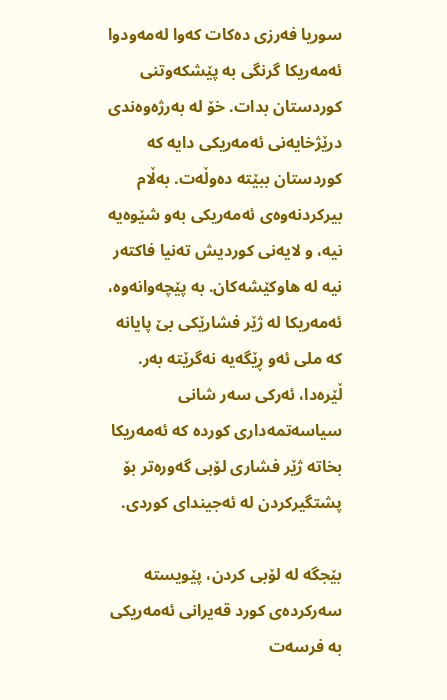سوريا فه‌رزی ده‌كات كه‌وا له‌مه‌ودوا ئه‌مه‌ريكا گرنگی به‌ پێشكه‌وتنی كوردستان بدات. خۆ له‌ به‌رژه‌وه‌ندی درێژخايه‌نی ئه‌مه‌ريكی دايه‌ كه‌ كوردستان ببێته‌ ده‌وڵه‌ت. به‌ڵام بيركردنه‌‌وه‌ی ئه‌مه‌ريكی به‌و شێوه‌يه‌ نيه‌، و لايه‌نی كوردیش ته‌نيا فاكته‌ر نيه‌ له‌ هاوكێشه‌كان. به‌ پێچه‌وانه‌وه‌، ئه‌مه‌ريكا له‌ ژێر فشارێكی بێ پايانه‌ كه‌ ملی ئه‌و ڕێگه‌يه‌ نه‌گرێته‌ به‌ر. ڵێره‌دا، ئه‌ركی سه‌ر شانی سياسه‌تمه‌داری كورده‌ كه‌ ئه‌مه‌ريكا بخاته‌ ژێر فشاری لۆبی گه‌وره‌تر بۆ پشتگيركردن له‌ ئه‌جيندای كوردی.

بێجگه‌ له‌ لۆبی كردن، پێويسته سه‌ركرده‌ی كورد‌ قه‌يرانی ئه‌مه‌ريكی به‌ فرسه‌ت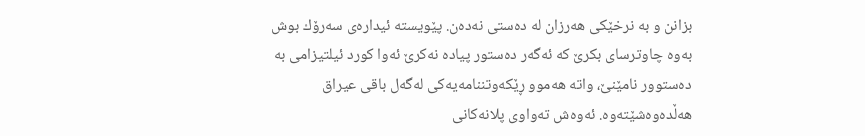بزانن و‌ به‌ نرخێكی هه‌رزان له‌ ده‌ستی نه‌ده‌ن. پێويسته‌ ئيداره‌ی سه‌رۆك بوش به‌وه‌ چاوترسای بكرێ كه ئه‌گه‌ر ده‌ستور پياده‌ نه‌كرێ ئه‌وا كورد ئيلتيزامی به‌ ده‌ستوور نامێنێ، واته‌ هه‌موو ڕێكه‌وتننامه‌يه‌كی له‌گه‌ل باقی عيراق هه‌‌ڵده‌وه‌شێته‌وه‌. ئه‌وه‌ش ته‌واوی پلانه‌كانی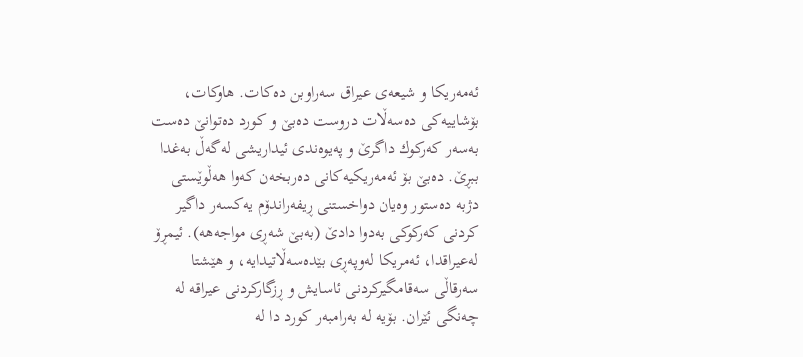ئه‌مه‌ريكا و شيعه‌ی عيراق سه‌راوبن ده‌كات. هاوكات، بۆشاييه‌كی ده‌سه‌ڵات دروست ده‌بێ و كورد ده‌توانێ ده‌ست به‌سه‌ر كه‌ركوك داگرێ و په‌يوه‌ندی ئيداريشی له‌گه‌ڵ به‌غدا ببڕێ. ده‌بێ بۆ ئه‌مه‌ريكيه‌كانی ده‌ربخه‌ن كه‌وا هه‌ڵوێستی دژبه‌ ده‌ستور وه‌يان دواخستنی ڕيفه‌راندۆم يه‌كسه‌ر داگير كردنی كه‌ركوكی به‌دوا دادێ (به‌بێ شه‌ڕی مواجه‌هه‌). ئيمڕۆ له‌عيراقدا، ئه‌مريكا له‌وپه‌ڕی بێده‌سه‌ڵاتيدايه، و هێشتا سه‌رقاڵی سه‌قامگيركردنی ئاسايش و ڕزگاركردنی عيراقه‌ له‌ چه‌نگی ئێران. بۆيه‌ له‌ به‌رامبه‌ر كورد دا له‌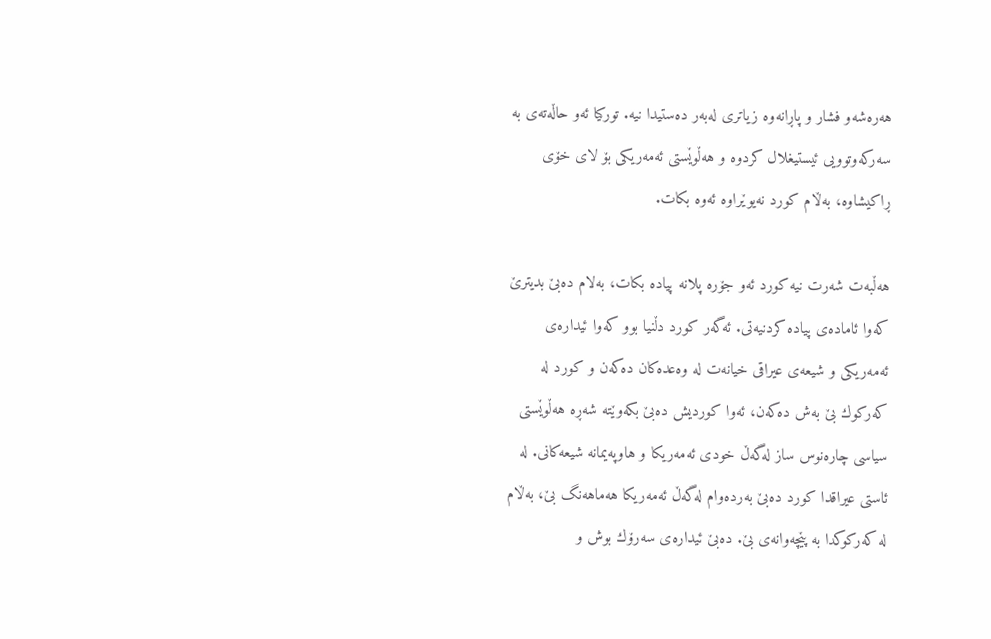هه‌ره‌شه‌و فشار و پاڕانه‌وه زياتری له‌به‌ر ده‌ستيدا نيه. توركيا ئه‌و حاڵه‌ته‌ی به‌ سه‌ركه‌وتوويی ئيستيغلال كردوه‌ و هه‌ڵوێستی ئه‌مه‌ريكی بۆ لای خۆی ڕاكيشاوه‌، به‌ڵام كورد نه‌يوێراوه‌ ئه‌وه‌ بكات.

هه‌ڵبه‌ت شه‌رت نيه‌ كورد ئه‌و جۆره‌ پلانه‌ پياده‌ بكات، به‌لام ده‌بێ بديترێ كه‌وا ئاماده‌ی پياده‌ كردنيه‌تی. ئه‌گه‌ر كورد دڵنيا بوو كه‌وا ئيداره‌ی ئه‌مه‌ريكی و شيعه‌ی عيراقی خيانه‌ت له‌ وه‌عده‌كان ده‌كه‌ن و كورد له‌ كه‌ركوك بێ به‌ش ده‌كه‌ن، ئه‌وا كورديش ده‌بێ بكه‌وێته‌ شه‌ڕه‌ هه‌ڵوێستی سياسی چاره‌نوس ساز له‌گه‌ڵ خودی ئه‌‌مه‌ريكا و هاوپه‌يمانه‌ شيعه‌كانی. له‌ ئاستی عيراقدا كورد ده‌بێ به‌رده‌وام له‌گه‌ڵ ئه‌مه‌ريكا هه‌ماهه‌نگ بێ، به‌ڵام له‌ كه‌ركوكدا به‌ پێچه‌وانه‌ی بێ. ده‌بێ ئيداره‌ی سه‌رۆك بوش و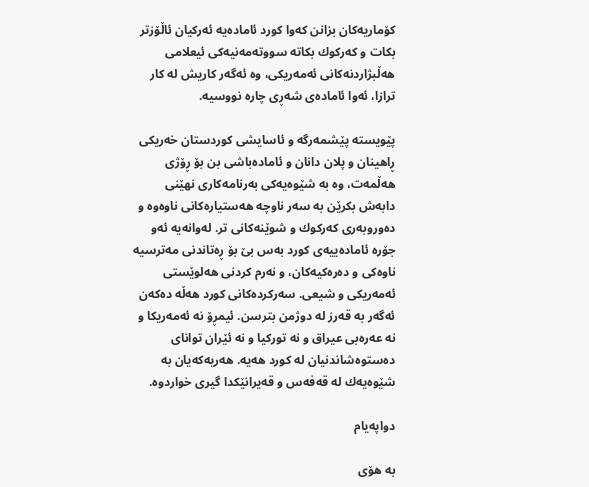كۆماريه‌كان بزانن كه‌وا كورد ئاماده‌يه‌ ئه‌ركیان ‌ئاڵۆزتر بكات و كه‌ركوك بكاته‌ سووته‌مه‌نيه‌كی ئيعلامی هه‌ڵبژاردنه‌كانی ئه‌مه‌ريكی، وه‌ ئه‌گه‌ر كاريش له‌ كار ترازا، ئه‌وا ئاماده‌ی شه‌ڕی چاره‌ نووسيه‌.

پێويسته‌ پێشمه‌رگه‌ و ئاسايشی كوردستان خه‌ريكی ڕاهينان و پلان دانان و ئاماده‌باشی بن بۆ ڕۆژی هه‌ڵمه‌ت، وه‌ به شێوه‌يه‌كی به‌رنامه‌كاری نهێنی دابه‌ش بكرێن به‌ سه‌ر ناوچه‌ هه‌ستياره‌كانی ناوه‌وه‌ و ده‌وروبه‌ری كه‌ركوك و شوێنه‌كانی تر. له‌وانه‌يه‌‌ ئه‌و جۆره‌ ئاماده‌يیه‌ی كورد به‌س بێ بۆ ڕه‌تاندنی مه‌ترسيه‌ ناوه‌كی و ده‌ره‌كيه‌كان، و نه‌رم كردنی هه‌لوێستی ئه‌مه‌ريكی و شيعی. سه‌ركرده‌كانی كورد هه‌ڵه‌ ده‌كه‌ن ئه‌گه‌ر به‌ قه‌رز له‌ دوژمن بترسن. ئيمڕۆ نه‌ ئه‌مه‌ريكا و نه‌ عه‌ره‌بی عيراق و نه‌ توركيا و نه‌ ئێران توانای ده‌ستوه‌شاندنیان له‌ كورد هه‌يه‌. هه‌ريه‌كه‌يان به‌ شێوه‌يه‌ك له‌ قه‌فه‌س و قه‌يرانێكدا گيری خواردوه‌.

دواپه‌يام

به‌ هۆی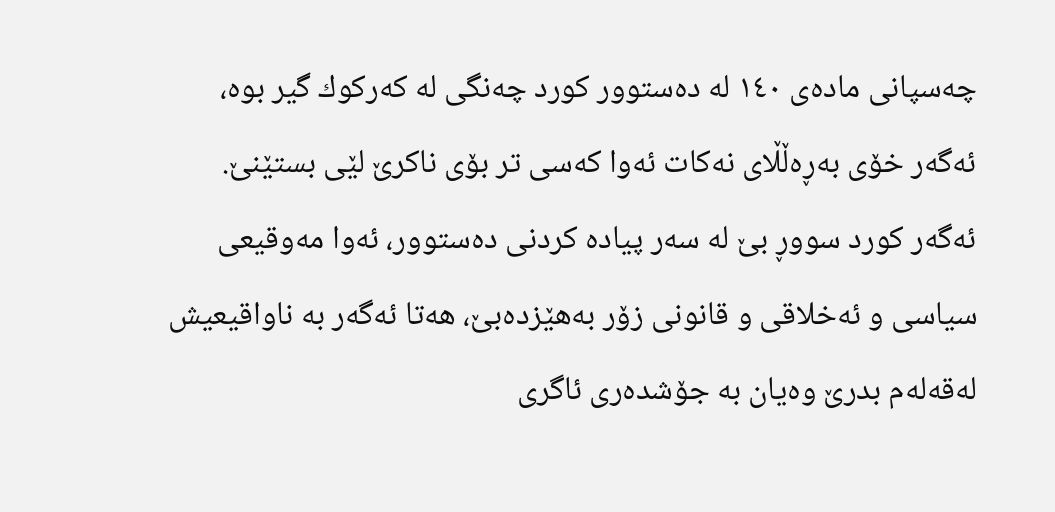چه‌سپانی ماده‌ی ١٤٠‌ له‌ ده‌ستوور كورد چه‌نگی له‌ كه‌ركوك گير بوه‌، ئه‌گه‌ر خۆی به‌ڕه‌ڵڵای نه‌كات ئه‌وا كه‌سی تر بۆی ناكرێ لێی بستێنێ. ئه‌گه‌ر كورد سووڕ بێ له‌ سه‌ر پياده‌ كردنی ده‌ستوور، ئه‌وا مه‌وقيعی سياسی و ئه‌خلاقی و قانونی زۆر به‌هێزده‌‌بێ، هه‌تا ئه‌گه‌ر به‌ ناواقيعيش له‌قه‌له‌م بدرێ وه‌يان به‌ جۆشده‌ری ئاگری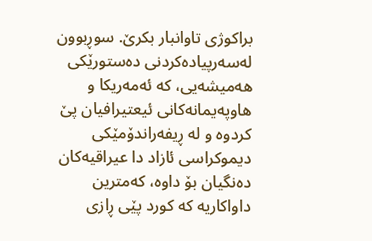براكوژی تاوانبار بكرێ. سوڕبوون له‌سه‌رپياده‌كردنی ده‌ستورێكی هه‌ميشه‌يی، كه‌ ئه‌مه‌ريكا و هاوپه‌يمانه‌كانی ئيعتيرافيان پێ كردوه‌ و له‌ ڕيفه‌راندۆمێكی ديموكراسی ئازاد دا عيراقيه‌كان ده‌نگيان بۆ داوه‌، كه‌مترين داواكاريه‌ كه‌ كورد پێی ڕازی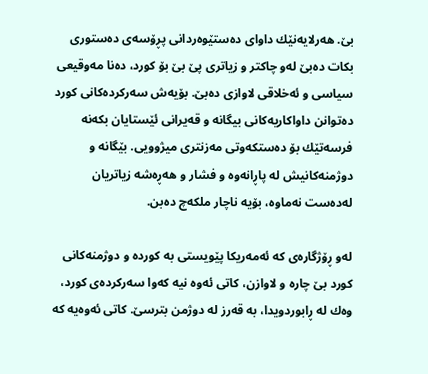بێ. هه‌رلايه‌نێك داوای ده‌ستێوه‌ردانی پڕۆسه‌ی‌ ده‌ستوری بكات ده‌بێ له‌و چاكتر و زياتری پێ بێ بۆ كورد، ده‌‌نا مه‌وقيعی سياسی و ئه‌خلاقی لاوازی ده‌بێ. بۆيه‌ش سه‌ركرده‌كانی كورد ده‌توانن داواكاريه‌كانی بيگانه‌ و قه‌يرانی ئێستايان بكه‌نه‌ فرسه‌تێك بۆ ده‌ستكه‌وتی مه‌زنتری ميژوويی. بێگانه‌ و دوژمنه‌كانيش له‌ پاڕانه‌وه‌ و فشار و هه‌ڕه‌شه‌ زياتريان له‌ده‌ست نه‌ماوه‌، بۆيه‌ ناچار ملكه‌چ ده‌بن.

له‌و ڕۆژگاره‌ی كه‌ ئه‌مه‌ريكا پێويستی به‌ كورده‌ و دوژمنه‌كانی كورد بێ چاره‌ و لاوازن، كاتی ئه‌وه‌ نيه‌ كه‌وا سه‌ركرده‌ی كورد، وه‌ك له‌ ڕابوردويدا، به‌ قه‌رز له‌ دوژمن بترسێ. كاتی ئه‌وه‌يه‌ كه‌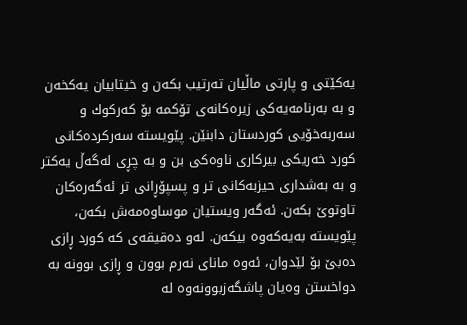يه‌كێتی و پارتی ماڵيان ته‌رتيب بكه‌ن و خيتابيان يه‌كخه‌ن و به‌ به‌رنامه‌يه‌كی زيره‌كانه‌ی تۆكمه بۆ كه‌ركوك و سه‌ربه‌خۆيی كوردستان دابنێن. پێويسته‌ سه‌ركرده‌كانی كورد خه‌ريكی بيركاری ناوه‌كی بن و به‌ چڕی له‌گه‌ڵ يه‌كتر و به‌ به‌شداری حيزبه‌كانی تر و پسپۆڕانی تر ئه‌گه‌ره‌كان تاوتوێ بكه‌ن. ئه‌گه‌ر ويستيان موساوه‌مه‌ش بكه‌ن، پێويسته‌ به‌يه‌كه‌وه‌ بيكه‌ن. له‌و ده‌قيقه‌ی كه‌ كورد ڕازی ده‌بێ بۆ لێدوان، ئه‌وه‌ مانای نه‌رم بوون و ڕازی بوونه‌ به‌ دواخستن وه‌يان پاشگه‌زبوونه‌وه‌ له‌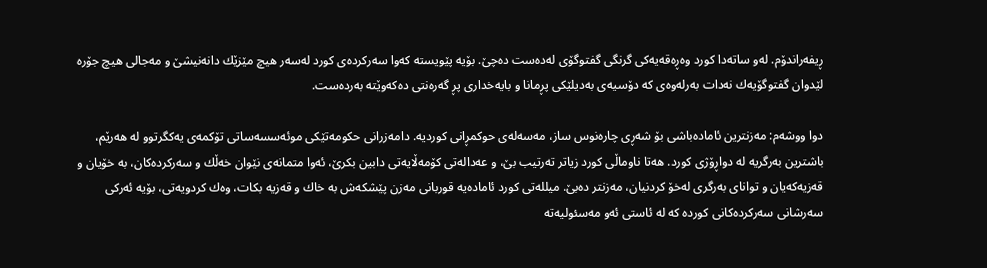ڕيفه‌راندۆم. له‌و ساته‌دا كورد وه‌ڕه‌قه‌يه‌كی گرنگی گفتوگۆی له‌ده‌ست ده‌چێ. بۆيه‌ پێويسته‌ كه‌وا سه‌ركرده‌ی كورد له‌سه‌ر هيچ مێزێك دانه‌نيشێ و مه‌جالی هيچ جۆره‌ لێدوان گفتوگۆيه‌ك نه‌دات به‌رله‌وه‌ی كه‌ دۆسيه‌ی به‌ديلێكی پڕمانا و بايه‌خداری پڕ گه‌ره‌نتی ده‌كه‌وێته‌ به‌رده‌ست.

دوا ووشه‌م: مه‌زنترين ئاماده‌باشی بۆ شه‌ڕی چاره‌نوس ساز، مه‌سه‌له‌ی حوكمڕانی كورديه‌. دامه‌زرانی حكومه‌تێكی موئه‌سسه‌ساتی تۆكمه‌ی يه‌كگرتوو له‌ هه‌رێم، باشترين به‌رگريه‌ له‌ دواڕۆژی كورد. هه‌تا ناوماڵی كورد زياتر ته‌رتيب بێ، و عه‌داله‌تی كۆمه‌ڵايه‌تی دابين بكرێ، ئه‌وا متمانه‌ی نێوان خه‌ڵك و سه‌ركرده‌كان، به‌ خۆيان و قه‌زيه‌كه‌يان و توانای به‌رگری له‌خۆ كردنيان، مه‌زنتر ده‌بێ. ميلله‌تی كورد ئاماده‌يه‌ قوربانی مه‌زن پێشكه‌ش به‌ خاك و قه‌زيه‌ بكات، وه‌ك كردويه‌تی، بۆيه‌ ئه‌ركی سه‌رشانی سه‌ركرده‌كانی كورده‌ كه‌ له‌ ئاستی ئه‌و مه‌سئوليه‌ته‌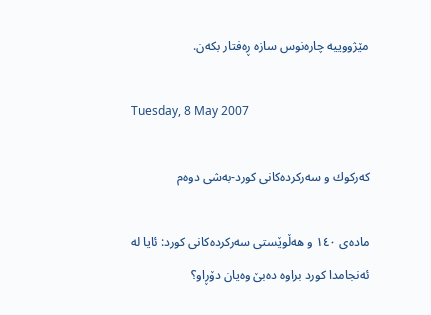مێژووييه‌ چاره‌نوس سازه‌ ڕه‌فتار بكه‌ن.

Tuesday, 8 May 2007

كه‌ركوك و سه‌ركرده‌كانی كورد-به‌شی دوه‌م

ماده‌ی ١٤٠ و هه‌ڵوێستی سه‌ركرده‌كانی كورد: ئايا له‌ ئه‌نجامدا كورد براوه ده‌بێ وه‌يان دۆڕاو؟‌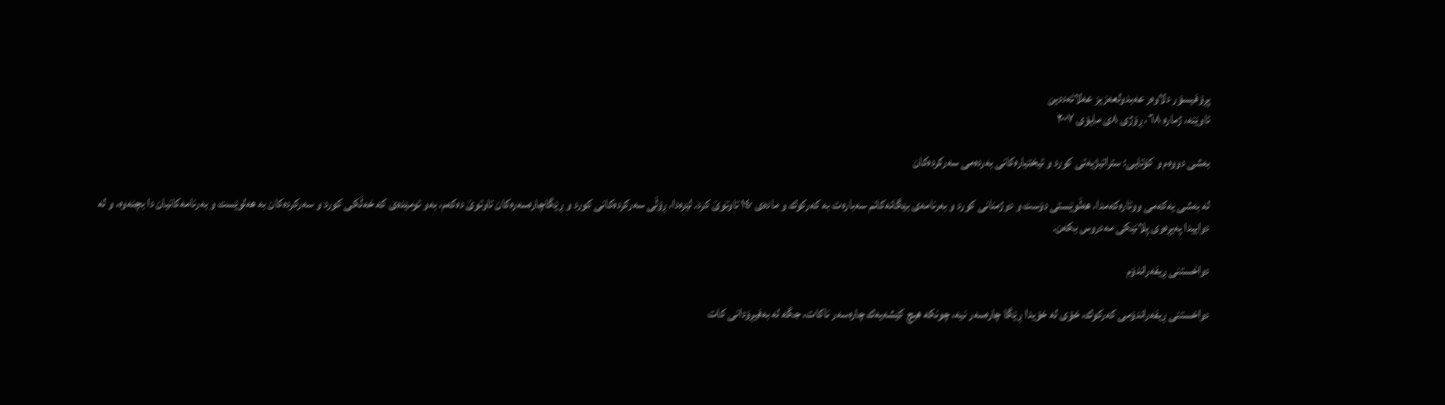پڕۆفيسۆر دلاوه‌ر عه‌بدولعه‌زيز عه‌لائه‌ددين
ئاوێنه، ژماره‌ ٦٨، ڕۆژی‌ ٨ی مايۆی ٢٠٠٧

به‌شی دووه‌م و كۆتايی: ستراتيژيه‌تی كورد و ئيختياره‌كانی به‌رده‌می سه‌ركرده‌كان

له‌ به‌شی يه‌كه‌می ووتاره‌كه‌مدا، هه‌ڵوێستی دۆست و دوژمنانی كورد و به‌رنامه‌ی بێگانه‌كانم سه‌باره‌ت به‌ كه‌ركوك و ماده‌ی ١٤٠ تاوتوێ كرد. لێره‌دا، ڕۆڵی سه‌ركرده‌كانی كورد و ڕێگاچاره‌سه‌ره‌كان تاوتوێ ده‌كه‌م، به‌و ئومێده‌ی كه‌ خه‌ڵكی كورد و سه‌ركرده‌كان به‌ هه‌لوێست و به‌رنامه‌كانيان دا بچنه‌وه‌، و له‌ دواييدا په‌يڕه‌وی پلانێكی مه‌دروس بكه‌ن.

دواخستنی ڕيفه‌راندۆم

دواخستنی ڕيفه‌راندۆمی كه‌ركوك، خۆی له‌ خۆیدا ڕێگا چاره‌سه‌ر نيه‌، چونكه‌ هيچ كێشه‌يه‌ك چاره‌سه‌ر ناكات، جگه‌ له‌ به‌فيڕۆدانی كات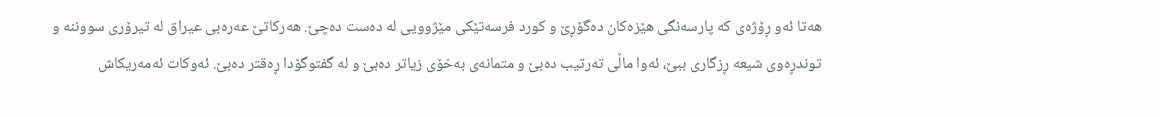هه‌تا ئه‌و ڕۆژه‌ی كه‌ پارسه‌نگی هێزه‌كان ده‌گۆڕێ و كورد فرسه‌تێكی مێژوويی له‌ ده‌ست ده‌چێ. هه‌ركاتێ عه‌ره‌بی عيراق له‌ تيرۆری سووننه‌ و توندڕه‌وی شيعه ڕزگاری ببێ، ئه‌وا ماڵی ته‌رتيب ده‌بێ و متمانه‌ی به‌خۆی زياتر ده‌بێ و له‌ گفتوگۆدا ڕه‌قتر ده‌بێ. ئه‌وكات ئه‌مه‌ريكاش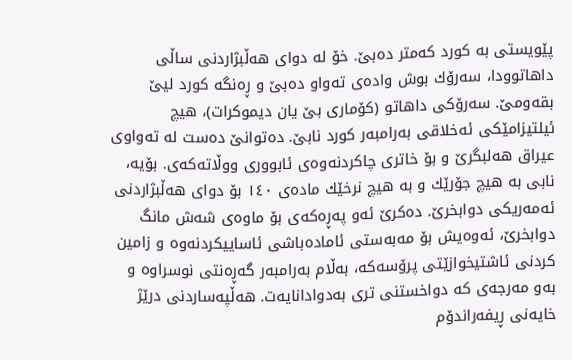پێويستی به‌ كورد كه‌متر ده‌بێ. خۆ له‌ دوای هه‌ڵبژاردنی ساڵی داهاتوودا، سه‌رۆك بوش واده‌ی ته‌واو ده‌بێ و ڕ‌‌ه‌نگه‌ كورد ليێ بقه‌ومێ. سه‌رۆكی داهاتو (كۆماری بێ يان ديموكرات)، هيچ ئيلتيزامێكی ئه‌خلاقی به‌رامبه‌ر كورد نابێ. ده‌توانێ ده‌ست له‌ ته‌واوی عيراق هه‌لبگرێ و بۆ خاتری چاكردنه‌وه‌ی ئابووری ووڵاته‌كه‌ی. بۆيه،‌ نابی به‌ هيچ جۆرێك و به‌ هيچ نرخێك ماده‌ی ١٤٠ بۆ دوای هه‌ڵبژاردنی ئه‌مه‌ريكی دوابخرێ. ده‌كرێ ئه‌و په‌ڕ‌‌ه‌كه‌ی بۆ ماوه‌ی شه‌ش مانگ دوابخرێ، ئه‌وه‌يش بۆ مه‌به‌ستی ئاماده‌باشی ئاساييكردنه‌وه‌ و زامين كردنی ئاشتيخوازێتی پرۆسه‌كه‌، به‌ڵام به‌رامبه‌ر گه‌ڕ‌ه‌نتی نوسراوه‌ و به‌و مه‌رجه‌ی كه‌ دواخستنی تری به‌دوادانايه‌ت. هه‌ڵپه‌ساردنی درێژ خايه‌نی ڕيفه‌راندۆم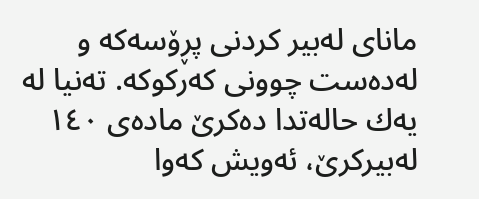مانای له‌بير كردنی پڕۆسه‌كه‌ و له‌ده‌ست چوونی كه‌ركوكه‌. ته‌نيا له‌ يه‌ك حاله‌تدا ده‌كرێ ماده‌ی ١٤٠ له‌بيركرێ، ئه‌ويش كه‌وا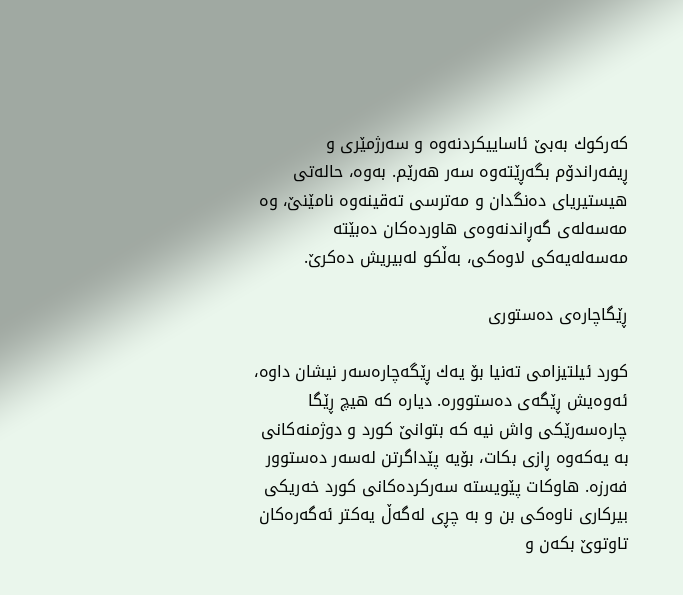كه‌ركوك به‌بێ ئاساييكردنه‌وه‌ و سه‌رژمێری و ڕيفه‌راندۆم بگه‌ڕێته‌وه‌ سه‌ر هه‌رێم. به‌وه‌، حاله‌تی هيستيريای ده‌نگدان و مه‌ترسی ته‌قينه‌وه‌ نامێنێ، وه‌ مه‌سه‌له‌ی گه‌ڕاندنه‌وه‌ی هاورده‌كان ده‌بێته‌ مه‌سه‌له‌يه‌كی لاوه‌كی، به‌ڵكو له‌بيريش ده‌كرێ.

ڕێگاچاره‌ی ده‌ستوری

كورد ئيلتيزامی ته‌نيا بۆ يه‌ك ڕێگه‌چاره‌سه‌ر نيشان داوه‌، ئه‌وه‌يش ڕێگه‌ی ده‌ستووره‌. دياره‌ كه‌ هيچ ڕێگا چاره‌سه‌رێكی واش نيه‌ كه‌ بتوانێ كورد و دوژمنه‌كانی به‌ يه‌كه‌وه‌ ڕازی بكات، بۆيه پێداگرتن له‌سه‌ر ده‌ستوور فه‌رزه‌. هاوكات پێويسته‌ سه‌ركرده‌كانی كورد خه‌ريكی بيركاری ناوه‌كی بن و به‌ چڕی له‌گه‌ڵ يه‌كتر ئه‌گه‌ره‌كان تاوتوێ بكه‌ن و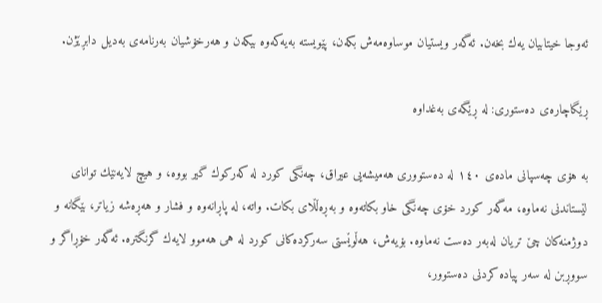ئه‌وجا خيتابيان يه‌ك بخه‌ن. ئه‌گه‌ر ويستيان موساوه‌مه‌ش بكه‌ن، پێويسته‌ به‌يه‌كه‌وه‌ بيكه‌ن و هه‌رخۆشيان به‌رنامه‌ی به‌ديل دابڕێژن.

ڕێگاچاره‌ی ده‌ستوری: له‌‌ ڕێگه‌ی به‌غداوه‌

به‌ هۆی چه‌سپانی ماده‌ی ١٤٠‌ له‌ ده‌ستووری هه‌ميشه‌يی عيراق، چه‌نگی كورد له‌ كه‌ركوك گير بووه‌، و هيچ لايه‌نێك توانای لێستاندنی‌ نه‌ماوه‌، مه‌گه‌ر كورد خۆی چه‌نگی خاو بكاته‌وه‌ و به‌ڕه‌ڵڵای بكات. واته‌، له‌ پاڕانه‌وه‌ و فشار و هه‌ڕه‌شه‌ زياتر، بێگانه‌ و دوژمنه‌كان چێ تريان له‌به‌ر ده‌ست نه‌ماوه‌. بۆيه‌ش، هه‌ڵوێستی سه‌ركرده‌كانی كورد له‌ هی هه‌موو لايه‌ك گرنگتره‌. ئه‌گه‌ر خۆڕاگر و سووڕبن له‌ سه‌ر پياده‌ كردنی ده‌ستوور،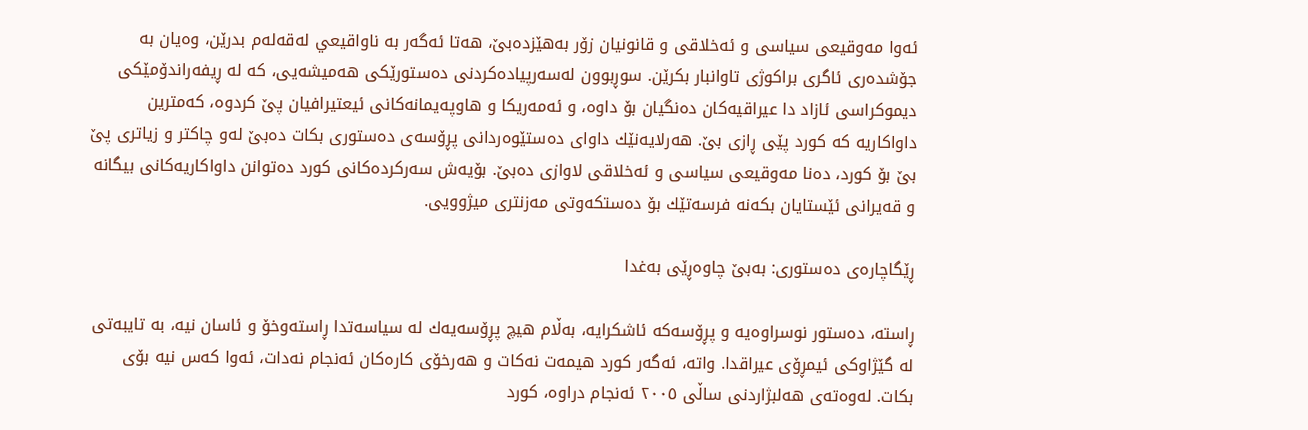ئه‌وا مه‌وقيعی سياسی و ئه‌خلاقی و قانونیان زۆر به‌هێزده‌‌بێ، هه‌تا ئه‌گه‌ر به‌ ناواقيعي له‌قه‌له‌م بدرێن، وه‌يان به‌ جۆشده‌ری ئاگری براكوژی تاوانبار بكرێن. سوڕبوون له‌سه‌رپياده‌كردنی ده‌ستورێكی هه‌ميشه‌يی، كه‌ له‌ ڕيفه‌راندۆمێكی ديموكراسی ئازاد دا عيراقيه‌كان ده‌نگيان بۆ داوه‌، و ئه‌مه‌ريكا و هاوپه‌يمانه‌كانی ئيعتيرافيان پێ كردوه، كه‌مترين داواكاريه‌ كه‌ كورد پێی ڕازی بێ. هه‌رلايه‌نێك داوای ده‌ستێوه‌ردانی پڕۆسه‌ی‌ ده‌ستوری بكات ده‌بێ له‌و چاكتر و زياتری پێ بێ بۆ كورد، ده‌‌نا مه‌وقيعی سياسی و ئه‌خلاقی لاوازی ده‌بێ. بۆيه‌ش سه‌ركرده‌كانی كورد ده‌توانن داواكاريه‌كانی بيگانه‌ و قه‌يرانی ئێستايان بكه‌نه‌ فرسه‌تێك بۆ ده‌ستكه‌وتی مه‌زنتری ميژوويی.

ڕێگاچاره‌ی ده‌ستوری: به‌بێ چاوه‌ڕێی به‌غدا

ڕاسته‌، ده‌ستور نوسراوه‌يه‌ و پڕۆسه‌كه‌ ئاشكرايه‌‌، به‌ڵام هيچ پڕۆسه‌يه‌ك له‌ سياسه‌تدا ڕاسته‌وخۆ و ئاسان نيه، به‌ تايبه‌تی له‌ گێژاوكی ئيمڕۆی عيراقدا. واته‌، ئه‌گه‌ر كورد هيمه‌ت نه‌كات و هه‌رخۆی كاره‌كان ئه‌نجام نه‌دات، ئه‌وا كه‌س نيه‌ بۆی بكات. له‌وه‌ته‌ی هه‌لبژاردنی ساڵی ٢٠٠٥ ئه‌نجام دراوه‌، كورد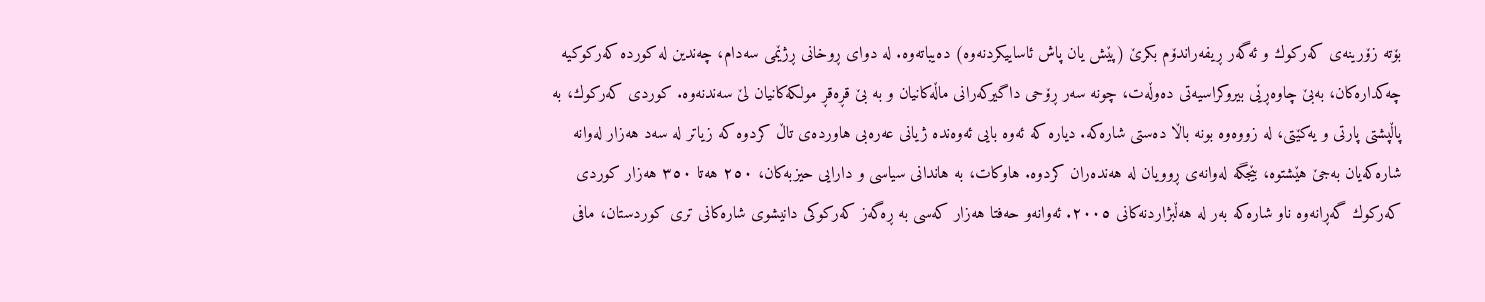بۆته‌ زۆرينه‌ی كه‌ركوك‌ و ئه‌گه‌ر ڕيفه‌راندۆم بكرێ (پێش يان پاش ئاساييكردنه‌وه‌) ده‌يباته‌وه‌. له‌ دوای ڕوخانی ڕژێمی سه‌دام، چه‌ندين له‌ كورده‌ كه‌ركوكيه‌ چه‌كداره‌كان، به‌بێ چاوه‌ڕێی بيروكراسيه‌تی ده‌وڵه‌ت، چونه‌ سه‌ر ڕۆحی داگيركه‌رانی ماڵه‌كانيان و به‌ بێ قڕه‌قڕ مولكه‌كانيان لێ سه‌ندنه‌وه‌. كوردی كه‌ركوك، به‌ پاڵپشتی پارتی و يه‌كێتی، له‌ زووه‌وه‌ بونه‌ باڵا ده‌ستی شاره‌كه‌. دياره‌ كه‌ ئه‌وه‌ بايی ئه‌وه‌نده‌ ژيانی عه‌ره‌بی هاورده‌ی تاڵ كردوه‌ كه‌ زياتر له‌ سه‌د هه‌زار له‌وانه‌ شاره‌كه‌يان به‌جێ هێشتوه، بێجگه‌ له‌وانه‌ی ڕوویان له‌ هه‌نده‌ران كردوه‌. هاوكات، به‌ هاندانی سياسی و دارايی حيزبه‌كان، ٢٥٠ هه‌تا ۳٥٠ هه‌زار كوردی كه‌ركوك گه‌ڕانه‌وه‌ ناو شاره‌كه‌ به‌ر له‌ هه‌ڵبژاردنه‌كانی ٢٠٠٥. ئه‌وانه‌و حه‌فتا هه‌زار كه‌سی به‌ ڕه‌گه‌ز كه‌ركوكی دانيشوی شاره‌كانی تری كوردستان، مافی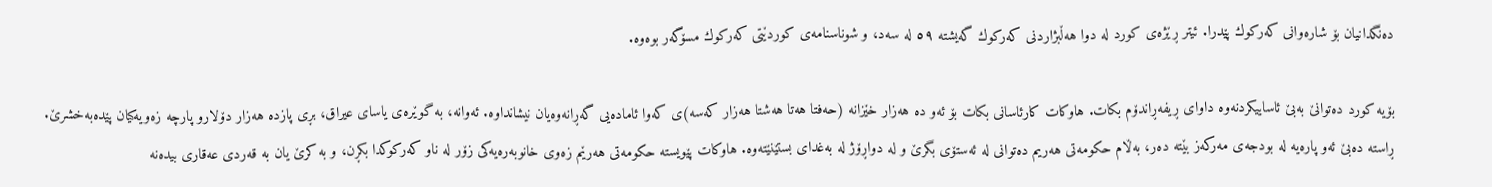ده‌نگدانيان بۆ شاره‌وانی كه‌ركوك پێدرا. ئيتر ڕێژه‌ی كورد له‌‌ دوا هه‌ڵبژاردنی كه‌ركوك گه‌يشته‌ ٥۹ له‌ سه‌د، و شوناسنامه‌ی كوردێتی كه‌ركوك مسۆگه‌ر بوه‌‌وه‌.

بۆيه‌ كورد ده‌توانێ به‌بێ ئاساييكردنه‌وه‌ داوای ڕيفه‌ڕاندۆم بكات. هاوكات كارئاسانی بكات بۆ ئه‌و ده‌ هه‌زار خێزانه‌ (حه‌فتا هه‌تا هه‌شتا هه‌زار كه‌سه‌)ی كه‌وا‌ ئاماده‌يی گه‌ڕانه‌وه‌يان نيشانداوه‌. ئه‌وانه‌، به‌ گوێره‌ی ياسای عيراق، بڕی پازد‌‌ه‌ هه‌زار دۆلارو پارچه‌ زه‌ويه‌كیان پێده‌به‌خشرێ. ڕاسته‌ ده‌بێ ئه‌و پاره‌يه‌ له‌ بودجه‌ی مه‌ركه‌ز بێته‌ ده‌ر، به‌ڵام حكومه‌تی هه‌ريم ده‌توانی له‌ ئه‌ستۆی بگرێ و له‌ دواڕۆژ له‌ به‌غدای بستێنێته‌وه‌. هاوكات پێويسته‌ حكومه‌تی هه‌رێم زه‌وی خانوبه‌ره‌يه‌كی زۆر له‌ ناو كه‌ركوكدا بكڕن، و به‌ كرێ يان به‌ قه‌ردی عه‌قاری بيده‌نه‌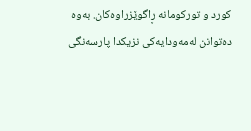كورد و توركومانه‌ ڕاگوێزراوه‌كان. به‌وه‌ ده‌توانن له‌مه‌ودايه‌كی نزيكدا پارسه‌نگی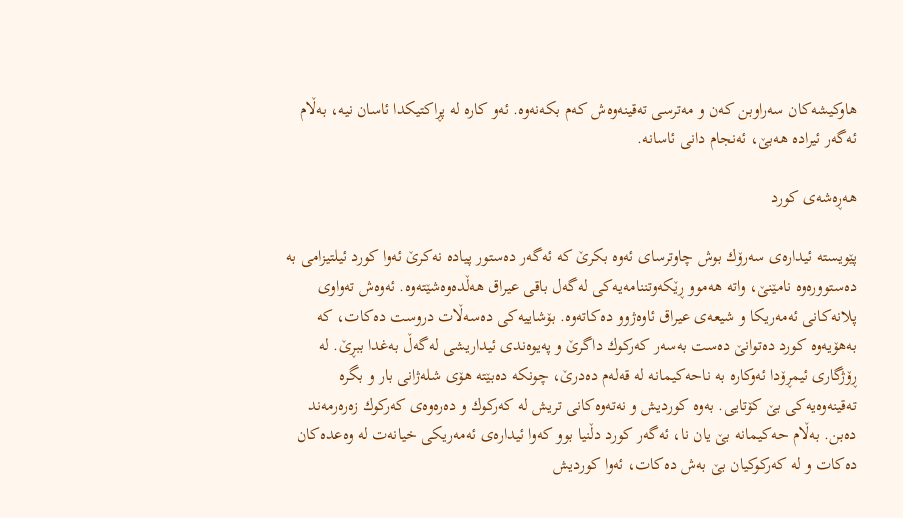هاوكيشه‌كان سه‌راوبن كه‌ن و مه‌ترسی ته‌قينه‌وه‌ش كه‌م بكه‌نه‌وه‌. ئه‌و كاره‌ له‌ پڕاكتيكدا ئاسان نيه‌، به‌ڵام ئه‌گه‌ر ئيراده‌ هه‌بێ، ئه‌نجام دانی ئاسانه‌.

هه‌ڕه‌شه‌ی كورد

پێويسته‌ ئيداره‌ی سه‌رۆك بوش چاوترسای ئه‌وه‌ بكرێ كه ئه‌گه‌ر ده‌ستور پياده‌ نه‌كرێ ئه‌وا كورد ئيلتيزامی به‌ ده‌ستووره‌وه‌ نامێنێ، واته‌ هه‌موو ڕێكه‌وتننامه‌يه‌كی له‌گه‌ل باقی عيراق هه‌‌ڵده‌وه‌شێته‌وه‌. ئه‌وه‌ش ته‌واوی پلانه‌كانی ئه‌مه‌ريكا و شيعه‌ی عيراق ئاوه‌ژوو ده‌كاته‌وه‌. بۆشاييه‌كی ده‌سه‌ڵات دروست ده‌كات، كه‌ به‌هۆيه‌وه‌ كورد ده‌توانێ ده‌ست به‌سه‌ر كه‌ركوك داگرێ و په‌يوه‌ندی ئيداريشی له‌گه‌ڵ به‌غدا ببڕێ. له‌ ڕۆژگاری ئيمڕۆدا ئه‌وكاره‌ ‌به‌ ناحه‌كيمانه‌ له‌ قه‌له‌م ده‌درێ، چونكه‌ ده‌بێته‌ هۆی شله‌ژانی بار و بگره‌ ته‌قينه‌وه‌يه‌كی بێ كۆتايی. به‌وه‌ كورديش و نه‌ته‌وه‌كانی تريش له‌ كه‌ركوك و ده‌ره‌وه‌ی كه‌ركوك زه‌ره‌رمه‌ند ده‌بن. به‌ڵام حه‌كيمانه‌ بێ يان نا، ئه‌گه‌ر كورد دڵنيا بوو كه‌وا ئيداره‌ی ئه‌مه‌ريكی خيانه‌ت له‌ وه‌عده‌كان ده‌كات و له‌ كه‌ركوكيان بێ به‌ش ده‌كات، ئه‌وا كورديش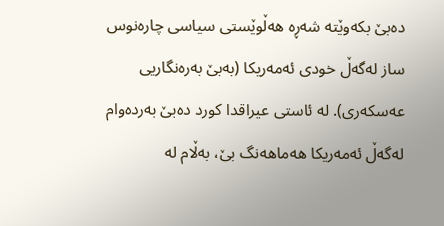ده‌بێ بكه‌وێته‌ شه‌ڕه‌ هه‌ڵوێستی سياسی چاره‌نوس ساز له‌گه‌ڵ خودی ئه‌‌مه‌ريكا (به‌بێ به‌ره‌نگاريی عه‌سكه‌ری). له‌ ئاستی عيراقدا كورد ده‌بێ به‌رده‌وام له‌گه‌ڵ ئه‌مه‌ريكا هه‌ماهه‌نگ بێ، به‌ڵام له‌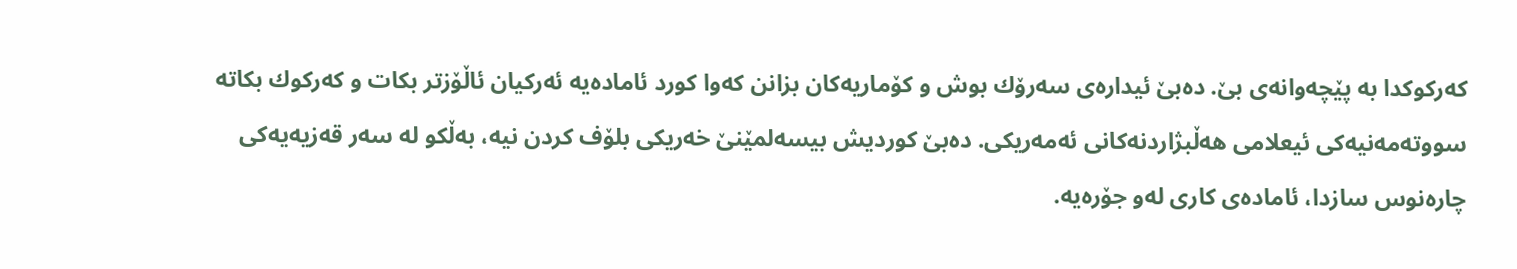كه‌ركوكدا به‌ پێچه‌وانه‌ی بێ. ده‌بێ ئيداره‌ی سه‌رۆك بوش و كۆماريه‌كان بزانن كه‌وا كورد ئاماده‌يه‌ ئه‌ركیان ‌ئاڵۆزتر بكات و كه‌ركوك بكاته‌ سووته‌مه‌نيه‌كی ئيعلامی هه‌ڵبژاردنه‌كانی ئه‌مه‌ريكی. ده‌بێ كورديش بيسه‌لمێنێ خه‌ريكی بلۆف كردن نيه‌، به‌ڵكو له‌ سه‌ر قه‌زيه‌يه‌كی چاره‌نوس سازدا، ئاماده‌ی كاری له‌و جۆره‌يه‌.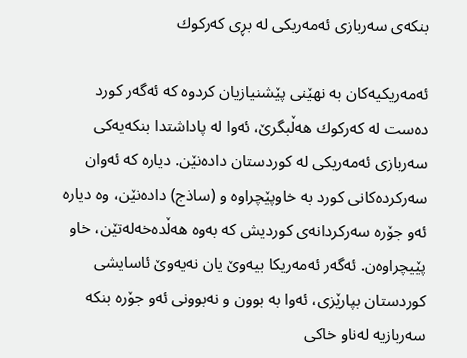بنكه‌ی سه‌ربازی ئه‌مه‌ريكی له‌ بڕی كه‌ركوك

ئه‌مه‌ريكيه‌كان به‌ نهێنی پێشنيازیان كردوه‌ كه‌ ئه‌گه‌ر كورد ده‌ست له‌ كه‌ركوك هه‌ڵبگرێ، ئه‌وا له‌ پاداشتدا بنكه‌يه‌كی سه‌ربازی ئه‌مه‌ريكی له‌ كوردستان داده‌نێن. دياره‌ كه ئه‌وان سه‌ركرده‌كانی كورد به‌ خاوپێچراوه‌ و (ساذج) داده‌نێن، وه‌ دياره‌ ئه‌و جۆره‌ سه‌ركردانه‌ی كورديش كه‌ به‌وه‌ هه‌ڵده‌خه‌له‌تێن، خاو پێيچراوه‌ن. ئه‌گه‌ر ئه‌مه‌ريكا بيه‌وێ يان نه‌يه‌وێ ئاسايشی كوردستان بپارێزی، ئه‌وا به‌ بوون و نه‌بوونی ئه‌و جۆره‌‌ بنكه‌ سه‌ربازيه‌ له‌ناو خاكی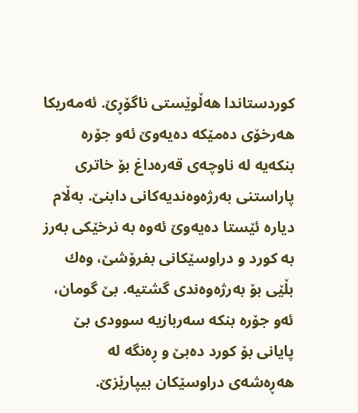كوردستاندا هه‌ڵوێستی ناگۆڕێ. ئه‌مه‌ريكا هه‌رخۆی ده‌مێكه‌ ده‌يه‌وێ ئه‌و جۆره‌ بنكه‌يه‌ له‌ ناوچه‌ی قه‌ره‌داغ بۆ خاتری پاراستنی به‌رژه‌وه‌نديه‌كانی دابنێ. به‌ڵام دياره‌ ئێستا ده‌يه‌وێ ئه‌وه‌ به‌ نرخێكی به‌رز به‌ كورد و دراوسێكانی بفرۆشێ، وه‌ك بڵێی بۆ به‌رژه‌وه‌ندی گشتيه‌. بێ گومان، ئه‌و جۆره‌ بنكه‌ سه‌ربازيه‌ سوودی بێ پايانی بۆ كورد ده‌بێ و ڕه‌نگه‌ له‌ هه‌ڕه‌شه‌ی دراوسێكان بيپارێزێ.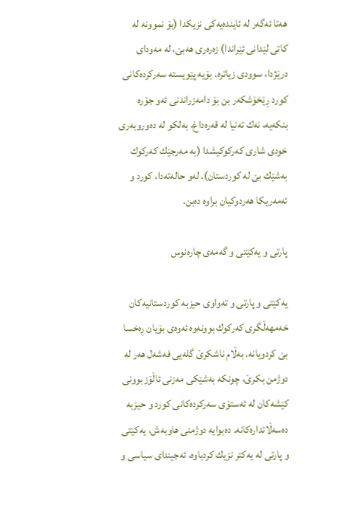هه‌تا ئه‌گه‌ر‌ له‌ ئاينده‌يه‌كی نزيكدا (بۆ نموونه‌ له‌ كاتی لێدانی ئێراندا) زه‌ره‌ری هه‌بێ، له‌ مه‌ودای درێژدا، سوودی زياتره‌. بۆيه‌ پێويسته‌ سه‌ركرده‌كانی كورد ڕێخۆشكه‌ر بن بۆ دامه‌زراندنی ئه‌و جۆره‌ بنكه‌يه‌، نه‌ك ته‌نيا له‌ قه‌ره‌داغ، به‌لكو له‌ ده‌وروبه‌ری خودی شاری كه‌ركوكيشدا (به‌ مه‌رجێك كه‌ركوك به‌شێك بێ له‌ كوردستان). له‌و حاله‌ته‌دا، كورد و ئه‌مه‌ريكا هه‌ردوكيان براوه‌ ده‌بن.

پارتی و يه‌كێتی و گه‌مه‌ی چاره‌نوس

يه‌كێتی و پارتی و ته‌واوی حيزبه‌ كوردستانيه‌كان خه‌مهه‌ڵگری كه‌ركوك بوونه‌وه‌ ئه‌وه‌ی بۆيان ڕه‌خسا بێ كردويانه‌. به‌ڵام ناشكرێ گله‌يی فه‌شه‌ل هه‌ر له‌ دوژمن بكرێ، چونكه‌ به‌شێكی مه‌زنی ئاڵۆزبوونی كێشه‌كان له‌ ئه‌ستۆی سه‌ركرده‌كانی كورد و حيزبه‌ ده‌سه‌ڵاتداره‌كانه‌. ده‌بوايه‌ دوژمنی هاوبه‌ش، يه‌كێتی و پارتی له‌ يه‌كتر نزيك كردباوه، ئه‌جيندای سياسی و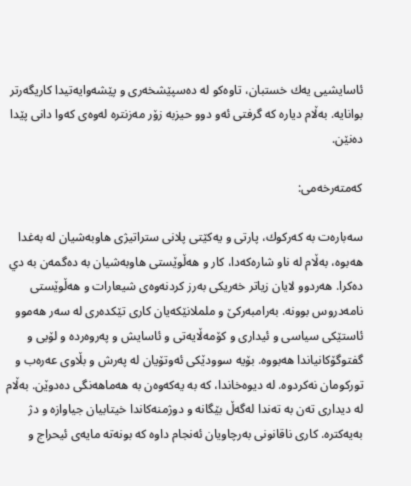ئاسايشيی يه‌ك خستبان، تاوه‌كو له‌ ده‌سپێشخه‌ری و پێشه‌وايه‌تيدا كاريگه‌رتر بوانايه‌. به‌ڵام دياره‌ كه‌ گرفتی ئه‌و دوو حيزبه‌ زۆر مه‌زنتره‌ له‌وه‌ی كه‌وا دانی پێدا ده‌نێن.

كه‌مته‌رخه‌می:

سه‌باره‌ت به‌ كه‌ركوك، پارتی و يه‌كێتی پلانی ستراتيژی هاوبه‌شيان له‌ به‌غدا هه‌بوه‌، به‌ڵام له‌ ناو شاره‌كه‌دا، كار و هه‌ڵوێستی هاوبه‌شيان به‌ ده‌گمه‌ن به‌ دي ده‌كرا. هه‌ردوو لايان زياتر خه‌ريكی به‌رز كردنه‌وه‌ی شيعارات و هه‌ڵوێستی نامه‌‌دروس بوونه‌‌. به‌رامبه‌ركێ و ململانێكه‌يان كاری تێكده‌ری له‌ سه‌ر هه‌موو ئاستێكی سياسی و ئيداری و كۆمه‌ڵايه‌تی و ئاسايش و په‌روه‌رده‌ و لۆبی و گفتوگۆكانياندا هه‌بووه. بۆيه‌ سوودێكی ئه‌وتۆيان له‌ په‌رش و بڵاوی عه‌ره‌ب و توركومان نه‌كردوه‌. له‌ ديوه‌خاندا، كه‌ به‌ يه‌كه‌وه‌ن به هه‌ماهه‌نگی ده‌دوێن. به‌ڵام له‌ ديداری ته‌ن به‌ ته‌ندا له‌گه‌ڵ بێگانه‌ و دوژمنه‌كاندا خيتابيان جياوازه‌ و دژ به‌يه‌كتره‌. كاری ناقانونی به‌رچاو‌يان ئه‌نجام داوه‌ كه‌ بونه‌ته‌ مايه‌ی ئيحراج و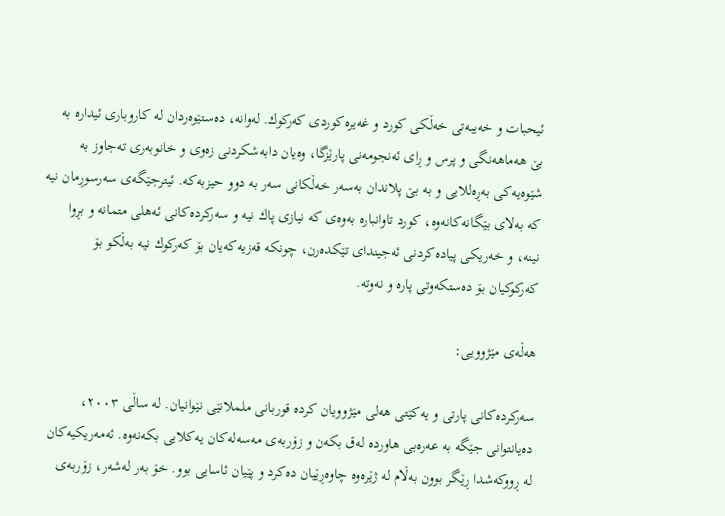ئيحبات و خه‌يبه‌تی خه‌ڵكی كورد و غه‌يره‌كوردی كه‌ركوك. له‌وانه،‌ ده‌ستێوه‌ردان له‌ كاروباری ئيداره به‌ بێ هه‌ماهه‌نگی و پرس و ڕای ئه‌نجومه‌نی پارێزگا، وه‌يان دابه‌شكردنی زه‌وی و خانوبه‌ری ته‌جاوز به‌ شێوه‌يه‌كی به‌ڕه‌للايی و به‌ بێ پلاندان به‌سه‌ر خه‌ڵكانی سه‌ر به‌ دوو حيزبه‌كه. ئيترجێگه‌ی سه‌رسوڕمان نيه‌ كه‌ به‌لای بێگانه‌كانه‌وه‌، كورد تاوانباره‌ به‌وه‌ی كه‌ نيازی پاك نيه و سه‌ركرده‌كانی ئه‌هلی متمانه‌ و بڕوا نينه‌‌، و خه‌ريكی پياده‌كردنی ئه‌جيندای تێكده‌رن، چونكه‌ قه‌زيه‌كه‌يان بۆ كه‌ركوك نيه‌ به‌ڵكو بۆ كه‌ركوكيان بۆ ده‌ستكه‌وتی پاره‌ و نه‌وته‌.

هه‌ڵه‌ی‌ مێژو‌ويی:

سه‌ركرده‌كانی پارتی و يه‌كێتی هه‌لی مێژوويان كرده‌ قوربانی ململانێی نێوانيان. له‌‌ ساڵی ٢٠٠۳، ده‌يانتوانی‌ جێگه‌ به‌ عه‌ره‌بی هاورده‌ له‌ق بكه‌ن و زۆربه‌ی مه‌سه‌له‌كان يه‌كلايی بكه‌نه‌وه‌. ئه‌مه‌ريكيه‌كان له‌ ڕووكه‌شدا ڕێگر بوون به‌ڵام له‌ ژێره‌وه‌ چاوه‌ڕێيان ده‌كرد و پێيان ئاسايی بوو. خۆ به‌ر له‌شه‌ر، زۆربه‌ی‌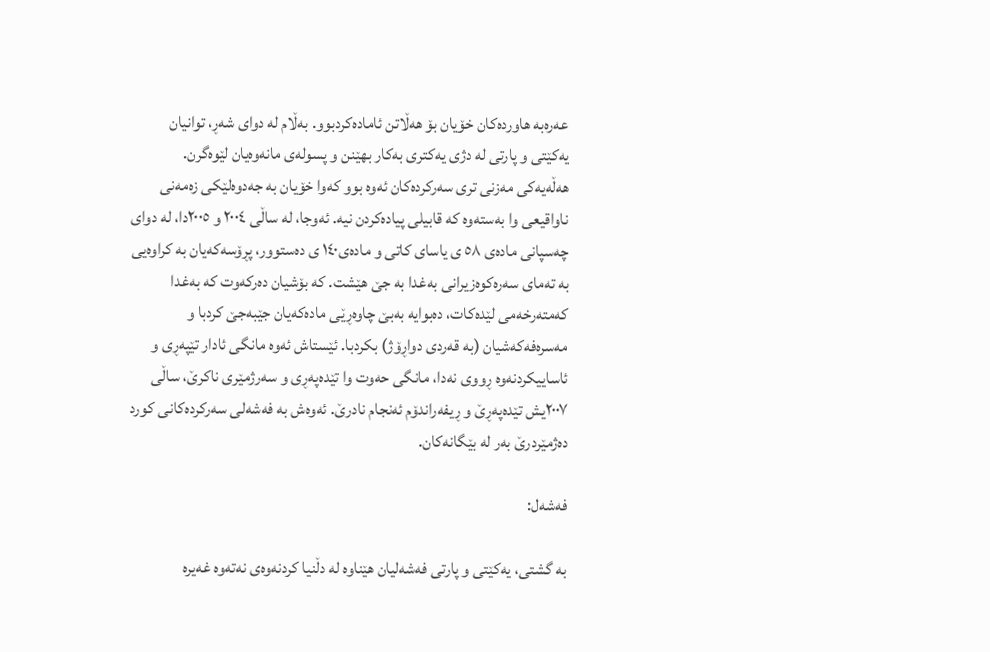عه‌ره‌به‌ هاورده‌كان خۆيان بۆ هه‌ڵاتن ئاماده‌كردبوو. به‌ڵام له‌ دوای شه‌ڕ، توانيان يه‌كێتی و پارتی له‌ دژی يه‌كتری به‌كار بهێنن و پسوله‌ی مانه‌وه‌يان لێوه‌گرن. هه‌ڵه‌يه‌كی مه‌زنی تری سه‌ركرده‌كان ئه‌وه‌ بوو كه‌وا خۆيان به‌ جه‌دوه‌لێكی زه‌مه‌نی ناواقيعی وا به‌سته‌وه‌ كه‌ قابيلی پياده‌كردن نيه‌. ئه‌وجا، له‌ ساڵی ٢٠٠٤ و ٢٠٠٥دا، له‌ دوای چه‌سپانی ماده‌ی ٥٨ ی ياسای كاتی و ماده‌ی١٤٠ ی‌ ده‌ستوور، پڕۆسه‌كه‌يان به‌ كراوه‌يی به‌ ته‌مای سه‌ره‌كوه‌زيرانی به‌غدا به‌ جێ هێشت. كه‌ بۆشيان ده‌ركه‌وت كه‌ به‌غدا كه‌مته‌رخه‌می لێده‌كات، ده‌بوايه‌ به‌بێ چاوه‌ڕێی ماده‌كه‌يان جێبه‌جێ كردبا و مه‌سره‌فه‌كه‌شيان (به‌ قه‌ردی دواڕۆژ) بكردبا. ئێستاش ئه‌وه‌ مانگی ئادار تێپه‌ڕی و ئاساييكردنه‌وه‌ ڕووی نه‌دا، مانگی حه‌وت وا تێده‌په‌ڕی و سه‌رژمێری ناكرێ، ساڵی ٢٠٠٧يش تێده‌په‌ڕێ و ڕيفه‌راندۆم ئه‌نجام نادرێ. ئه‌وه‌ش به‌ فه‌شه‌لی سه‌ركرده‌كانی كورد‌ ده‌ژمێردرێ به‌ر له‌ بێگانه‌كان.

فه‌شه‌ل:

به‌ گشتی، يه‌كێتی و پارتی فه‌شه‌لیان هێناوه‌ له‌ دڵنيا كردنه‌وه‌ی نه‌ته‌وه‌ غه‌يره‌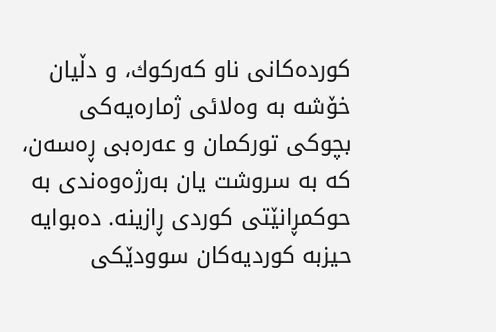كورده‌كانی ناو كه‌ركوك، و دڵيان خۆشه‌ به‌ وه‌لائی ژماره‌يه‌كی بچوكی توركمان و عه‌ره‌بی ڕه‌سه‌ن، كه‌ به‌ سروشت يان به‌رژه‌وه‌ندی به‌ حوكمڕانێتی كوردی ڕازينه‌. ده‌بوايه‌ حيزبه‌ كورديه‌كان سوودێكی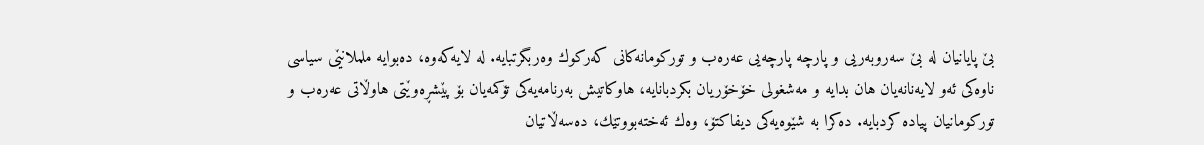بێ پايانيان له‌ بێ سه‌روبه‌ريی و پارچه‌ پارچه‌يی عه‌ره‌ب و توركومانه‌كانی كه‌ركوك وه‌ربگرتبايه‌. له‌ لايه‌كه‌وه‌، ده‌بوايه‌ ململانێی سياسی ناوه‌كی ئه‌و لايه‌نانه‌يان هان بدايه‌ و مه‌شغولی خۆخۆريان بكردبانايه‌، هاوكاتيش به‌رنامه‌يه‌كی تۆكمه‌يان بۆ پێشڕه‌وێتی هاوڵاتی عه‌ره‌ب و توركومانيان پياده‌ كردبايه‌. ده‌كرا به‌ شێوه‌يه‌كی ديفاكتۆ، وه‌ك ئه‌خته‌بووتێك، ده‌سه‌ڵاتيان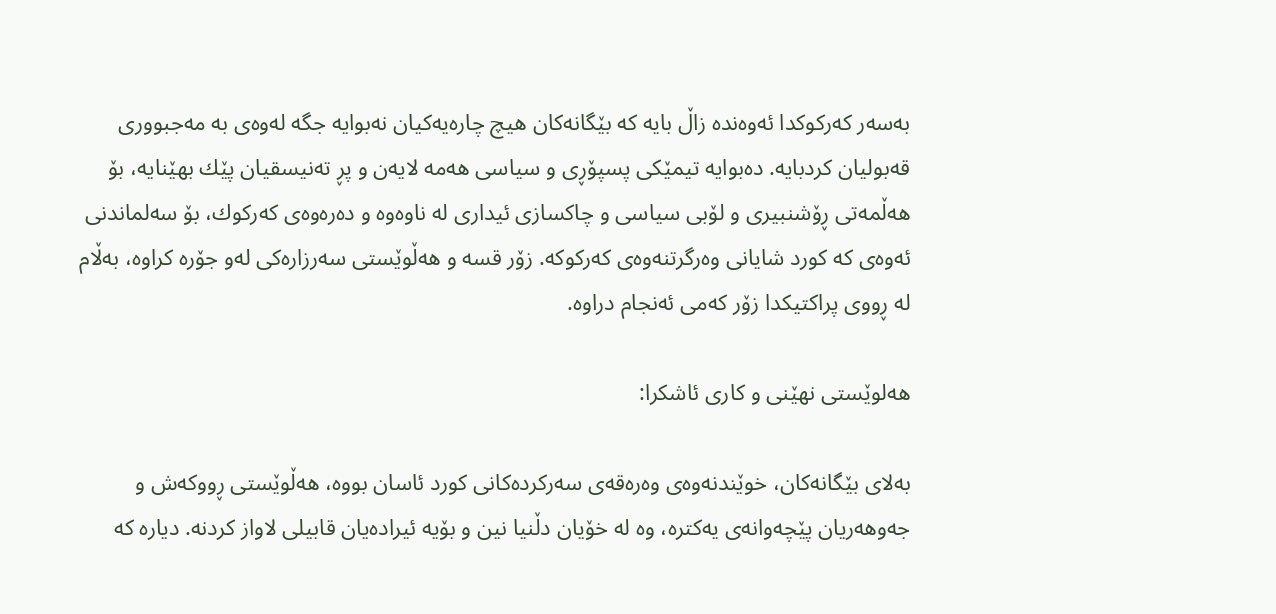به‌سه‌ر كه‌ركوكدا ئه‌وه‌نده‌ زاڵ بايه‌ كه‌ بێگانه‌كان هيچ چاره‌يه‌كيان نه‌بوايه‌ جگه‌ له‌وه‌ی به‌ مه‌جبووری قه‌بوليان كردبايه‌. ده‌بوايه‌ تيمێكی پسپۆڕی و سياسی ‌هه‌مه‌ لايه‌ن و پڕ ته‌نيسقيان پێك بهێنايه‌، بۆ هه‌ڵمه‌تی ڕۆشنبيری و لۆبی سياسی و چاكسازی ئيداری له‌ ناوه‌وه‌ و ده‌ره‌وه‌ی كه‌ركوك، بۆ سه‌لماندنی ئه‌وه‌ی كه‌ كورد شايانی وه‌رگرتنه‌وه‌ی كه‌ركوكه‌. زۆر قسه و هه‌ڵوێستی سه‌رزاره‌كی له‌و جۆره‌ كراوه‌، به‌ڵام له‌ ڕووی پراكتيكدا زۆر كه‌می ئه‌نجام دراوه‌.

هه‌لوێستی‌ نهێنی و كاری ئاشكرا:

به‌لای بێگانه‌كان، خوێندنه‌وه‌ی وه‌ره‌قه‌ی سه‌ركرده‌كانی كورد ئاسان بووه، هه‌ڵوێستی ڕووكه‌ش و جه‌وهه‌ريان پێچه‌وانه‌ی يه‌كتره‌، وه‌ له‌ خۆيان دڵنيا نين و بۆيه‌ ئيراده‌یان قابيلی لاواز كردنه‌. دياره‌ كه‌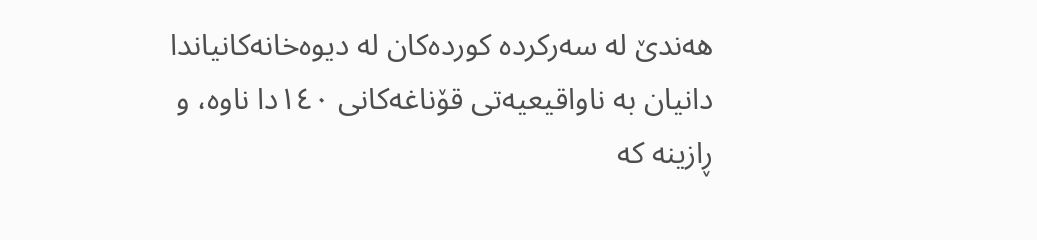هه‌ندێ له‌ سه‌ركرده‌ كورده‌كان له‌ ديوه‌خانه‌كانياندا دانيان به‌ ناواقيعيه‌تی قۆناغه‌كانی ١٤٠دا ناوه‌، و‌ ڕازينه‌ كه‌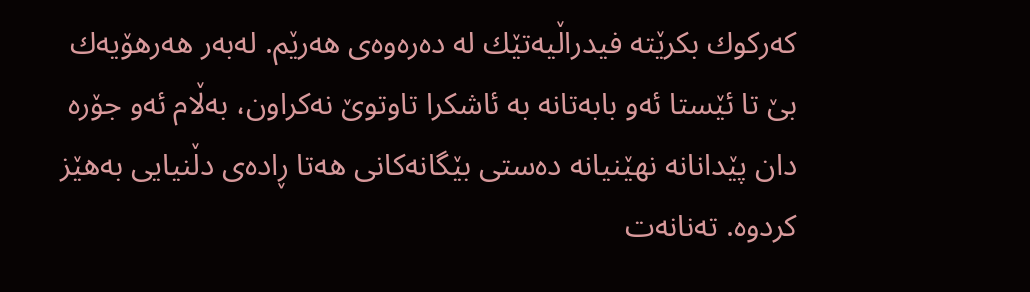كه‌ركوك بكرێته‌ فيدراڵیه‌تێك له‌ ‌ده‌ره‌وه‌ی هه‌رێم. له‌به‌ر هه‌رهۆيه‌ك بێ تا ئێستا ئه‌و بابه‌تانه به‌ ئاشكرا تاوتوێ نه‌كراون، به‌ڵام ئه‌و جۆره‌ دان پێدانانه‌‌‌ نهێنيانه‌ ده‌ستی بێگانه‌كانی هه‌تا ڕاده‌ی دڵنيايی به‌هێز كردوه‌. ته‌نانه‌ت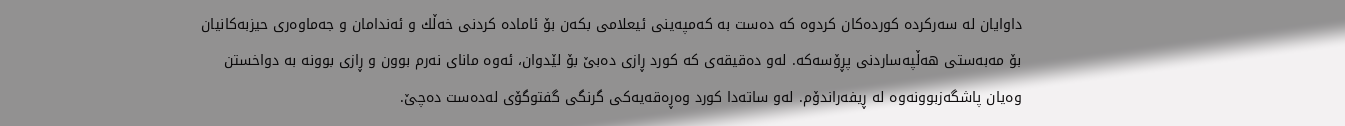داوايان له‌ سه‌ركرده كورده‌كان كردوه‌ كه‌ ده‌ست به‌ كه‌مپه‌ينی ئيعلامی بكه‌ن بۆ ئاماده‌ كردنی خه‌ڵك و ئه‌ندامان و جه‌ماوه‌ری حيزبه‌كانيان بۆ مه‌به‌ستی‌ هه‌ڵپه‌ساردنی پڕۆسه‌كه‌. له‌و ده‌قيقه‌ی كه‌ كورد ڕازی ده‌بێ بۆ لێدوان، ئه‌وه‌ مانای نه‌رم بوون و ڕازی بوونه‌ به‌ دواخستن وه‌يان پاشگه‌زبوونه‌وه‌ له‌ ڕيفه‌راندۆم. له‌و ساته‌دا كورد وه‌ڕه‌قه‌يه‌كی گرنگی گفتوگۆی له‌ده‌ست ده‌چێ.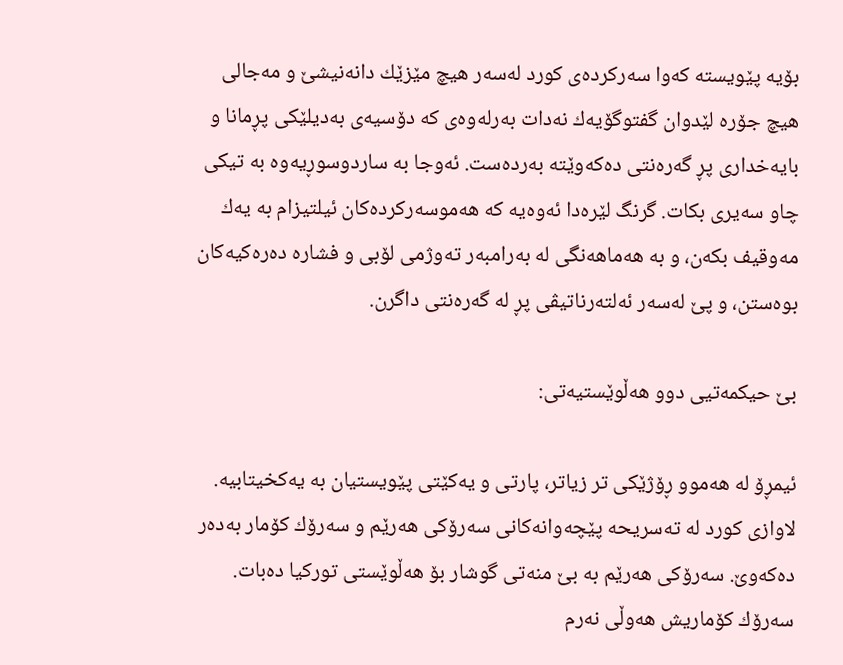بۆيه‌ پێويسته‌ كه‌وا سه‌ركرده‌ی كورد له‌سه‌ر هيچ مێزێك دانه‌نيشێ و مه‌جالی هيچ جۆره‌ لێدوان گفتوگۆيه‌ك نه‌دات به‌رله‌وه‌ی كه‌ دۆسيه‌ی به‌ديلێكی پڕمانا و بايه‌خداری پڕ گه‌ره‌نتی ده‌كه‌وێته‌ به‌رده‌ست. ئه‌وجا به‌ ساردوسوڕيه‌وه‌ به‌ تيكی چاو سه‌يری بكات. گرنگ لێره‌دا ئه‌وه‌يه‌ كه‌ هه‌موسه‌ركرده‌كان ئيلتيزام به‌ يه‌ك مه‌وقيف بكه‌ن، و به‌ هه‌ماهه‌‌نگی له‌ به‌رامبه‌ر ته‌وژمی لۆبی و فشاره‌‌ ده‌ره‌كيه‌كان بوه‌ستن، و پێ له‌سه‌ر ئه‌لته‌رناتيڤی پڕ له‌ گه‌ره‌نتی داگرن.

بێ حيكمه‌تيی دوو هه‌ڵوێستيه‌تی:

ئيمڕۆ له‌ هه‌موو ڕۆژێكی تر زياتر، پارتی و يه‌كێتی پێويستيان به‌ يه‌كخيتابيه‌. لاوازی كورد له‌ ته‌سريحه‌ پێچه‌وانه‌كانی سه‌رۆكی هه‌رێم و سه‌رۆك كۆمار به‌ده‌ر ده‌كه‌وێ. سه‌رۆكی هه‌رێم به‌ بێ منه‌تی گوشار بۆ هه‌ڵوێستی توركيا ده‌بات. سه‌رۆك كۆماريش هه‌وڵی نه‌رم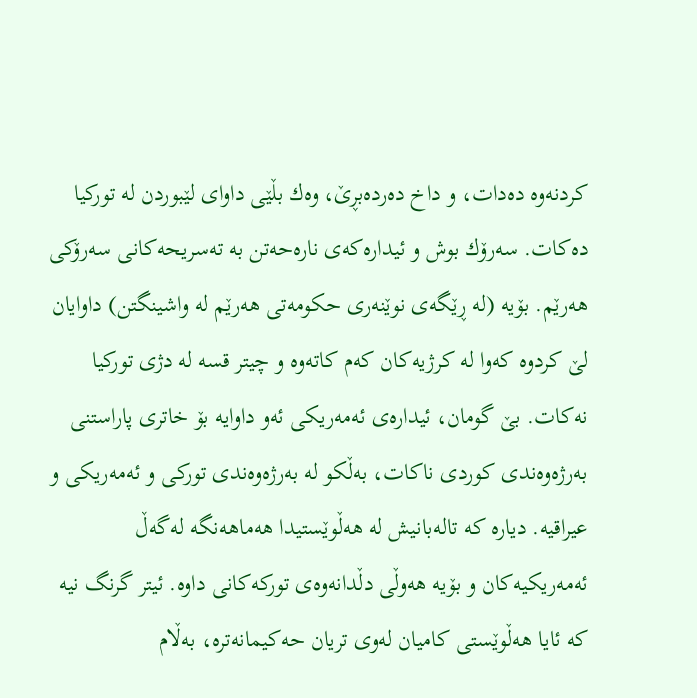كردنه‌وه ده‌دات، و داخ ده‌رده‌بڕێ، وه‌ك بڵێی داوای لێبوردن له‌ توركيا ده‌كات. سه‌رۆك بوش و ئيداره‌كه‌ی ناره‌حه‌تن‌ به‌ ته‌سريحه‌كانی سه‌رۆكی هه‌رێم. بۆيه‌ (له‌ ڕێگه‌ی نوێنه‌ری حكومه‌تی هه‌رێم له‌ واشينگتن) داوايان لێ كردوه‌ كه‌وا له‌ كرژیه‌كان كه‌م كاته‌وه‌ و چيتر قسه‌ له‌ دژی توركيا نه‌كات. بێ گومان، ئيداره‌ی ئه‌مه‌ريكی ئه‌و داوايه‌ بۆ خاتری پاراستنی به‌رژه‌وه‌ندی كوردی ناكات، به‌ڵكو له‌ به‌رژه‌وه‌ندی توركی و ئه‌مه‌ريكی و عيراقيه‌. دياره‌ كه‌ تاله‌بانیش له‌ هه‌ڵوێستیدا هه‌ماهه‌نگه‌ له‌گه‌ڵ ئه‌مه‌ريكيه‌كان و بۆيه‌ هه‌وڵی دڵدانه‌وه‌ی توركه‌كانی داوه‌. ئيتر گرنگ نيه‌ كه‌ ئايا هه‌ڵوێستی كاميان له‌وی تريان حه‌كيمانه‌تره‌، به‌ڵام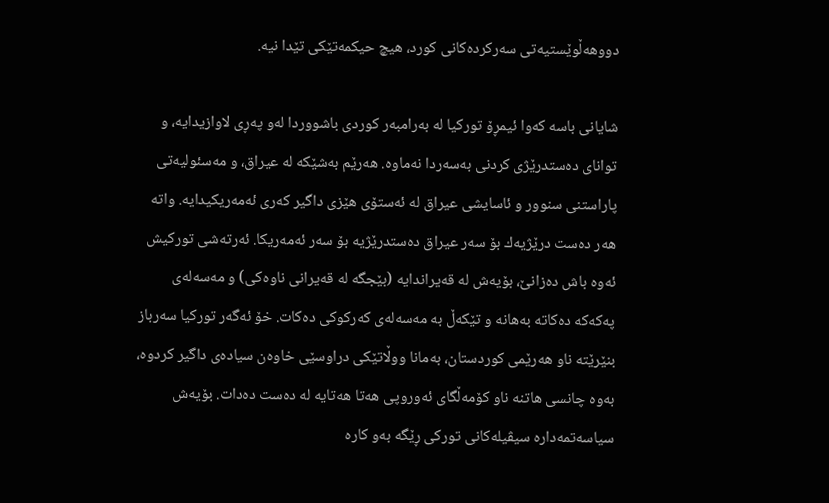دووهه‌ڵوێستيه‌تی سه‌ركرده‌كانی كورد، هيچ حيكمه‌تێكی تێدا نيه‌.

شايانی باسه‌ كه‌وا ئيمڕۆ توركيا له‌ به‌رامبه‌ر كوردی باشووردا له‌و په‌ڕی لاوازيدايه‌، و توانای ده‌ستدرێژی كردنی به‌سه‌ردا نه‌ماوه‌‌. هه‌رێم به‌شێكه‌ له‌ عيراق، و مه‌سئوليه‌تی پاراستنی سنوور و ئاسايشی عيراق له‌ ئه‌ستۆی هێزی داگير كه‌ری ئه‌مه‌ريكيدايه‌. واته‌ هه‌ر ده‌ست درێژيه‌ك بۆ سه‌ر عيراق ده‌ستدرێژيه‌ بۆ سه‌ر ئه‌مه‌ريكا. ئه‌رته‌شی توركيش ئه‌وه‌ باش ده‌زانێ، بۆيه‌ش له‌ قه‌يراندايه (بێجگه‌ له‌ قه‌يرانی ناوه‌كی) و مه‌سه‌له‌ی په‌كه‌كه ده‌كاته‌ به‌هانه‌ و تێكه‌ڵ به‌ مه‌سه‌له‌ی كه‌ركوكی ده‌كات. خۆ ئه‌گه‌ر توركيا سه‌رباز بنێرێته‌ ناو هه‌رێمی كوردستان، به‌مانا ووڵاتێكی دراوسێی خاوه‌ن سياده‌ی داگير كردوه‌، به‌وه‌ چانسی هاتنه‌ ناو كۆمه‌ڵگای ئه‌وروپی هه‌تا هه‌تايه‌ له‌ ده‌ست ده‌دات. بۆيه‌ش سياسه‌تمه‌داره‌ سيڤيله‌كانی توركی ڕێگه‌ به‌و كاره‌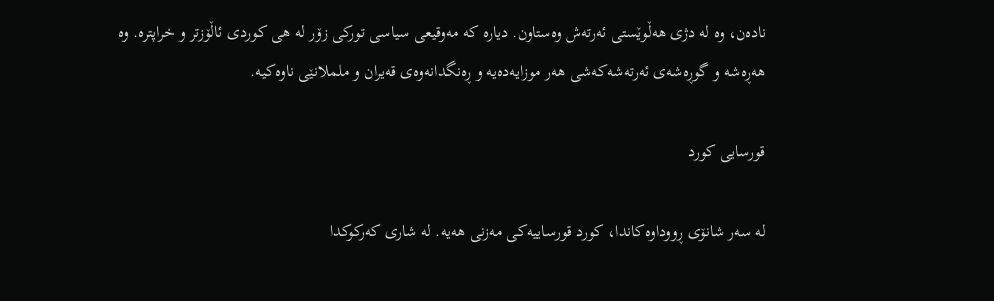ناده‌ن، وه‌ له‌ دژی هه‌ڵوێستی ئه‌رته‌ش وه‌ستاون. دياره‌ كه‌ مه‌وقيعی سياسی توركی زۆر له‌ هی كوردی ئاڵۆزتر و خراپتره. وه‌ هه‌ڕ‌ه‌شه‌ و گوڕه‌شه‌ی ئه‌رته‌شه‌كه‌شی هه‌ر‌ موزايه‌ده‌یه‌ و ڕه‌نگدانه‌وه‌ی قه‌يران و ململانێی ناوه‌كيه‌‌.

قورسايی كورد

له‌ سه‌ر شانۆی ڕووداوه‌كاندا، كورد قورساييه‌كی مه‌زنی هه‌يه‌. له‌ شاری كه‌ركوكدا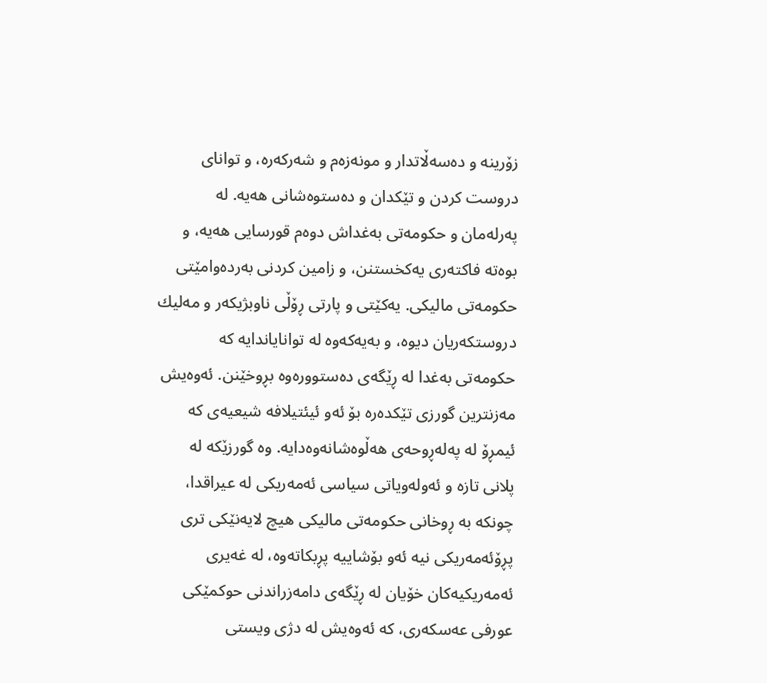زۆرينه‌ و ده‌سه‌ڵاتدار و مونه‌زه‌م و شه‌ركه‌ره‌، و توانای دروست كردن و تێكدان و ده‌ستوه‌شانی هه‌يه‌. له‌ په‌رله‌مان و حكومه‌تی به‌غداش دوه‌م قورسايی هه‌يه‌، و بوه‌ته‌ فاكته‌ری يه‌كخستنن، و زامين كردنی به‌رده‌وامێتی حكومه‌تی ماليكی. يه‌كێتی و پارتی ڕۆڵی ناوبژيكه‌ر و مه‌ليك دروستكه‌ریان ديوه، و به‌يه‌كه‌وه‌ له‌ تواناياندايه‌ كه‌ حكومه‌تی به‌غدا له‌ ڕێگه‌ی ده‌ستووره‌وه‌ بڕوخێنن. ئه‌وه‌يش مه‌زنترين گورزی تێكده‌ره‌ بۆ ئه‌و ئيئتيلافه‌ شيعيه‌ی كه‌ ئيمڕۆ له‌ په‌له‌ڕوحه‌ی هه‌ڵوه‌شانه‌وه‌دايه. وه‌ گورزێكه‌ له‌ پلانی تازه‌ و ئه‌وله‌وياتی سياسی ئه‌مه‌ريكی له‌ عيراقدا، چونكه‌ به‌ ڕوخانی حكومه‌تی ماليكی هيچ لايه‌نێكی تری پڕۆئه‌مه‌ريكی نيه‌ ئه‌و بۆشاييه‌ پڕبكاته‌وه‌، له‌ غه‌يری ئه‌مه‌ريكيه‌كان خۆيان له‌ ڕێگه‌ی دامه‌زراندنی حوكمێكی عورفی عه‌سكه‌ری، كه‌ ئه‌وه‌يش له‌ دژی ويستی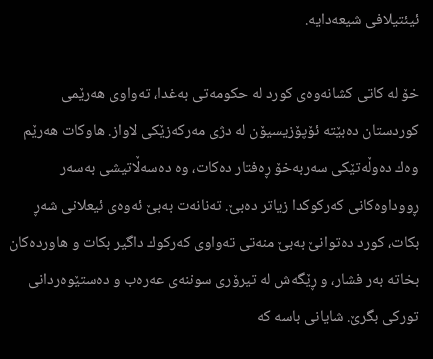ئيئتيلافی شيعه‌دا‌يه‌.

خۆ له‌ كاتی كشانه‌وه‌ی كورد له‌ حكومه‌تی به‌غدا، ته‌واوی هه‌رێمی كوردستان ده‌بێته‌ ئۆپۆزيسيۆن له‌ دژی مه‌ركه‌زێكی لاواز. هاوكات هه‌رێم وه‌ك ده‌وڵه‌تێكی سه‌ربه‌خۆ ڕه‌فتار ده‌كات، وه‌ ده‌سه‌ڵاتيشی به‌سه‌ر ڕووداوه‌كانی كه‌ركوكدا زياتر ده‌بێ. ته‌نانه‌ت به‌بێ ئه‌وه‌ی ئيعلانی شه‌ڕ بكات، كورد ده‌توانێ به‌بێ منه‌تی ته‌واوی كه‌ركوك داگير بكات و هاورده‌كان بخاته‌ به‌ر فشار، و ڕێگه‌ش له‌ تيرۆری سوننه‌ی عه‌ره‌ب و ده‌ستێوه‌ردانی توركی بگرێ. شايانی باسه‌ كه‌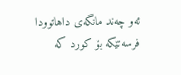ئه‌و چه‌ند مانگه‌ی داهاتوودا فرسه‌تێكه‌ بۆ كورد كه‌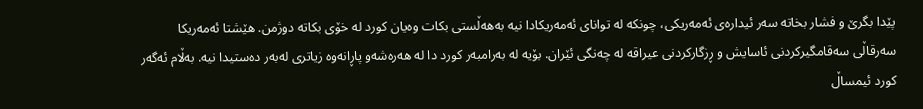پێدا بگرێ و فشار بخاته‌ سه‌ر ئيداره‌ی ئه‌مه‌ريكی، چونكه‌ له‌ توانای ئه‌مه‌ريكادا نيه‌ به‌هه‌ڵستی بكات وه‌يان كورد له‌ خۆی بكاته‌ دوژمن. هێشتا ئه‌مه‌ريكا سه‌رقاڵی سه‌قامگيركردنی ئاسايش و ڕزگاركردنی عيراقه‌ له‌ چه‌نگی ئێران. بۆيه‌ له‌ به‌رامبه‌ر كورد دا له‌ هه‌ره‌شه‌و پاڕانه‌وه زياتری له‌به‌ر ده‌ستيدا نيه. به‌ڵام ئه‌گه‌ر كورد ئيمساڵ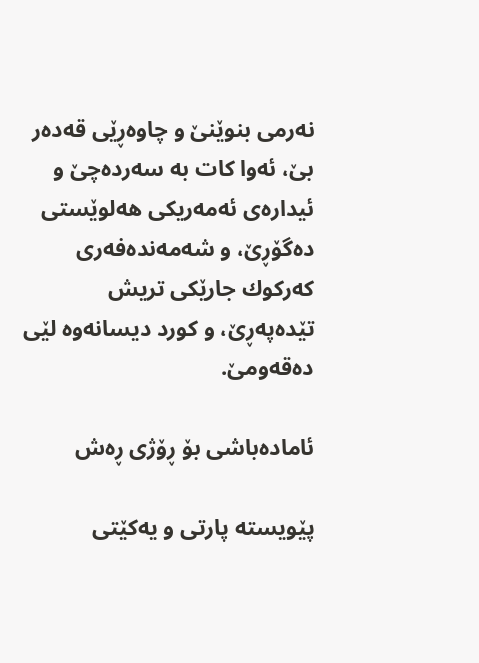نه‌رمی بنوێنێ و چاوه‌ڕێی قه‌ده‌ر بێ، ئه‌وا كات به‌ سه‌رده‌چێ و ئيداره‌ی ئه‌مه‌ريكی هه‌لوێستی ده‌گۆڕێ، و شه‌مه‌نده‌فه‌ری كه‌ركوك جارێكی تريش تێده‌په‌ڕێ، و كورد ديسانه‌وه لێی ده‌قه‌ومێ.

ئاماده‌باشی بۆ ڕۆژی ڕه‌ش

پێويسته‌ پارتی و يه‌كێتی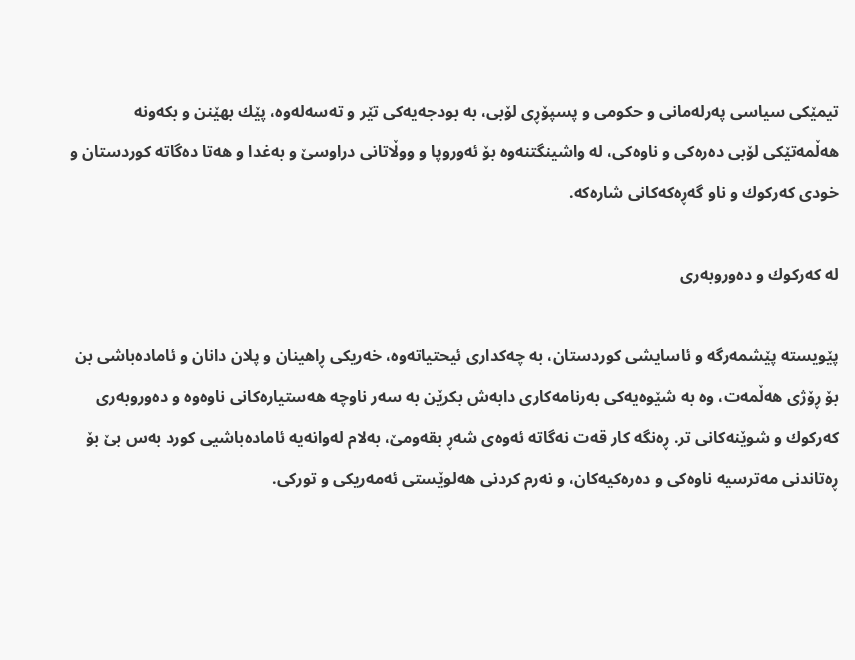تيمێكی سياسی په‌رله‌مانی و حكومی و پسپۆڕی لۆبی، به‌ بودجه‌يه‌كی تێر و ته‌سه‌له‌وه‌، پێك بهێنن و بكه‌ونه‌ هه‌ڵمه‌تێكی لۆبی ده‌ره‌كی و ناوه‌كی، له‌ واشينگتنه‌وه‌ بۆ ئه‌وروپا و ووڵاتانی دراوسێ و به‌غدا و هه‌تا ده‌گاته‌ كوردستان و خودی كه‌ركوك و ناو گه‌ڕه‌كه‌كانی شاره‌كه‌.

له‌ كه‌ركوك و ده‌وروبه‌ری

پێويسته‌ پێشمه‌رگه‌ و ئاسايشی كوردستان، به‌ چه‌كداری ئيحتياته‌وه‌، خه‌ريكی ڕاهينان و پلان دانان و ئاماده‌باشی بن بۆ ڕۆژی هه‌ڵمه‌ت، وه‌ به شێوه‌يه‌كی به‌رنامه‌كاری دابه‌ش بكرێن به‌ سه‌ر ناوچه‌ هه‌ستياره‌كانی ناوه‌وه‌ و ده‌وروبه‌ری كه‌ركوك و شوێنه‌كانی تر. ڕه‌نگه‌ كار قه‌ت نه‌گاته‌ ئه‌وه‌ی شه‌ڕ بقه‌ومێ، به‌لام له‌وانه‌يه‌‌ ئاماده‌باشيی كورد به‌س بێ بۆ ڕه‌تاندنی مه‌ترسيه‌ ناوه‌كی و ده‌ره‌كيه‌كان، و نه‌رم كردنی هه‌لوێستی ئه‌مه‌ريكی و توركی.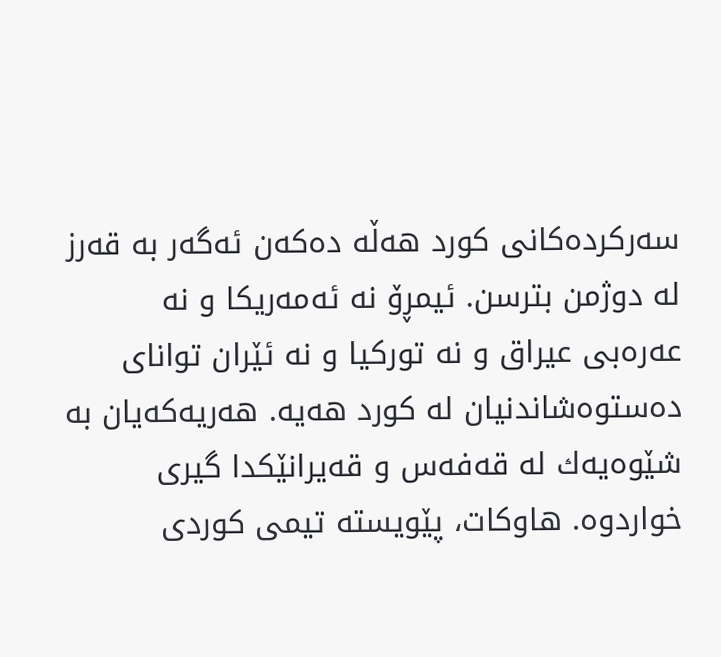سه‌ركرده‌كانی كورد هه‌ڵه‌ ده‌كه‌ن ئه‌گه‌ر به‌ قه‌رز له‌ دوژمن بترسن. ئيمڕۆ نه‌ ئه‌مه‌ريكا و نه‌ عه‌ره‌بی عيراق و نه‌ توركيا و نه‌ ئێران توانای ده‌ستوه‌شاندنیان له‌ كورد هه‌يه‌. هه‌ريه‌كه‌يان به‌ شێوه‌يه‌ك له‌ قه‌فه‌س و قه‌يرانێكدا گيری خواردوه‌. هاوكات، پێويسته‌ تيمی كوردی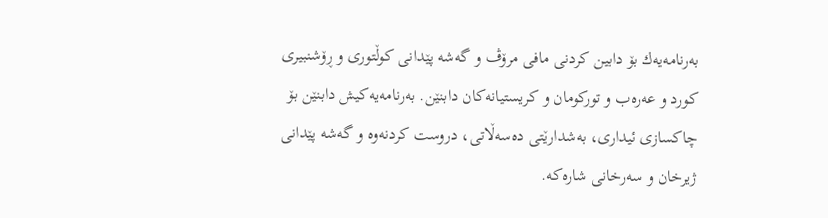به‌رنامه‌يه‌ك بۆ دابين كردنی مافی مرۆڤ و گه‌شه‌ پێدانی كوڵتوری و ڕۆشنبيری كورد و عه‌ره‌ب و توركومان و كريستيانه‌كان دابنێن. به‌رنامه‌يه‌كيش دابنێن بۆ چاكسازی ئيداری، به‌شدارێتی ده‌سه‌ڵاتی، دروست كردنه‌وه‌ و گه‌شه‌ پێدانی ژيرخان و سه‌رخانی شاره‌كه‌.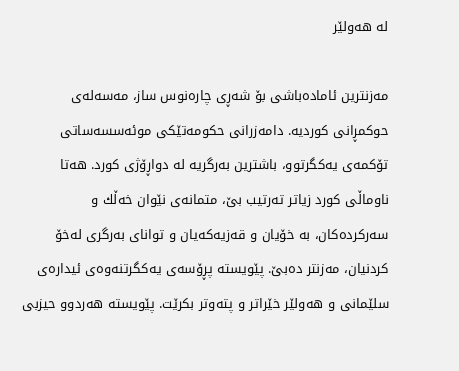له‌ هه‌ولێر

مه‌زنترين ئاماده‌باشی بۆ شه‌ڕی چاره‌نوس ساز، مه‌سه‌له‌ی حوكمڕانی كورديه‌. دامه‌زرانی حكومه‌تێكی موئه‌سسه‌ساتی تۆكمه‌ی يه‌كگرتوو، باشترين به‌رگريه‌ له‌ دواڕۆژی كورد. هه‌تا ناوماڵی كورد زياتر ته‌رتيب بێ، متمانه‌ی نێوان خه‌ڵك و سه‌ركرده‌كان، به‌ خۆيان و قه‌زيه‌كه‌يان و توانای به‌رگری له‌خۆ كردنيان، مه‌زنتر ده‌بێ. پێويسته‌ پڕۆسه‌ی يه‌كگرتنه‌وه‌ی ئيداره‌ی سلێمانی و هه‌ولێر خێراتر و پته‌وتر بكرێت. پێويسته‌ هه‌ردوو حيزبی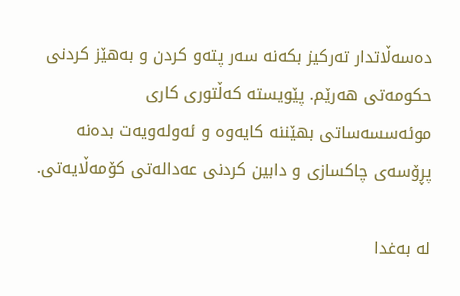ده‌سه‌ڵاتدار ته‌ركيز بكه‌نه‌ سه‌ر پته‌و كردن و به‌هێز كردنی حكومه‌تی هه‌رێم. پێويسته‌ كه‌ڵتوری كاری موئه‌سسه‌ساتی بهێننه‌ كايه‌وه‌ و ئه‌وله‌ويه‌ت بده‌نه پڕۆسه‌ی چاكسازی و دابين كردنی عه‌داله‌تی كۆمه‌ڵايه‌تی.

له‌ به‌غدا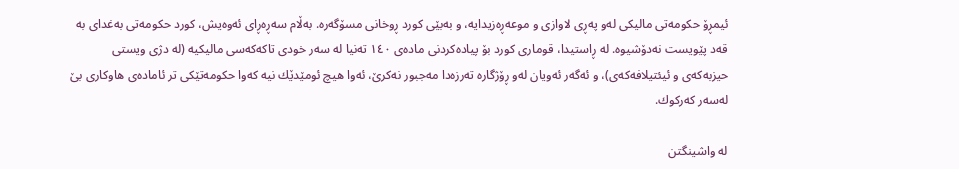ئيمڕۆ حكومه‌تی ماليكی له‌و په‌ڕی لاوازی و موعه‌ڕه‌زيدايه‌، و به‌بێی كورد ڕوخانی مسۆگه‌ره‌. به‌ڵام سه‌ڕه‌ڕای ئه‌وه‌يش، كورد حكومه‌تی به‌غدای به‌ قه‌د پێويست نه‌دۆشيوه‌. له‌ ڕاستيدا، قوماری كورد بۆ پياده‌كردنی ماده‌ی ١٤٠ ته‌نيا له‌ سه‌ر خودی تاكه‌كه‌سی ماليكيه (له‌ دژی ويستی حيزبه‌كه‌ی و ئيئتيلافه‌كه‌ی)، و ئه‌گه‌ر ئه‌ويان له‌و ڕۆژگاره‌ ته‌رزه‌دا مه‌جبور نه‌كرێ، ئه‌وا هيچ ئومێدێك نيه‌ كه‌وا حكومه‌تێكی تر ئاماده‌ی هاوكاری بێ له‌سه‌ر كه‌ركوك.

له‌ واشينگتن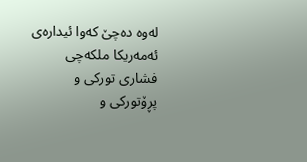له‌وه‌ ده‌چێ كه‌وا ئيداره‌ی ئه‌مه‌ريكا ملكه‌چی فشاری توركی و پڕۆتوركی و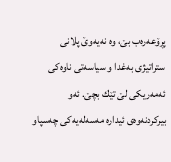پڕۆعه‌ره‌ب بێ، وه‌ نه‌يه‌وێ پلانی ستراتيژی به‌غدا و سياسه‌تی ناوه‌كی ئه‌مه‌ريكی لێ تێك بچێ. ئه‌و بيركردنه‌وه‌ی ئيداره‌ مه‌سه‌له‌يه‌كی چه‌سپاو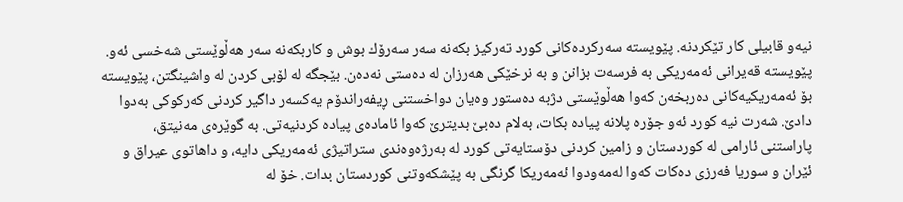نيه‌و قابيلی كار تێكردنه. پێويسته‌ سه‌ركرده‌كانی كورد ته‌ركيز بكه‌نه‌ سه‌ر سه‌رۆك بوش و كاربكه‌نه‌ سه‌ر هه‌ڵوێستی شه‌خسی ئه‌و. پێويسته‌ قه‌يرانی ئه‌مه‌ريكی به‌ فرسه‌ت بزانن و‌ به‌ نرخێكی هه‌رزان له‌ ده‌ستی نه‌ده‌ن. بێجگه‌ له‌ لۆبی كردن له‌ واشينگتن، پێويسته‌ بۆ ئه‌مه‌ريكيه‌كانی ده‌ربخه‌ن كه‌وا هه‌ڵوێستی دژبه‌ ده‌ستور وه‌يان دواخستنی ڕيفه‌راندۆم يه‌كسه‌ر داگير كردنی كه‌ركوكی به‌دوا دادێ. شه‌رت نيه‌ كورد ئه‌و جۆره‌ پلانه‌ پياده‌ بكات، به‌لام ده‌بێ بديترێ كه‌وا ئاماده‌ی پياده‌ كردنيه‌تی. به‌ گوێره‌ی مه‌نيتق، پاراستنی ئارامی له‌ كوردستان و زامين كردنی دۆستايه‌تی كورد له‌ به‌رژه‌وه‌ندی ستراتيژی ئه‌مه‌ريكی دايه،‌ و داهاتوی عيراق و ئێران و سوريا فه‌رزی ده‌كات كه‌وا له‌مه‌ودوا ئه‌مه‌ريكا گرنگی به‌ پێشكه‌وتنی كوردستان بدات. خۆ له‌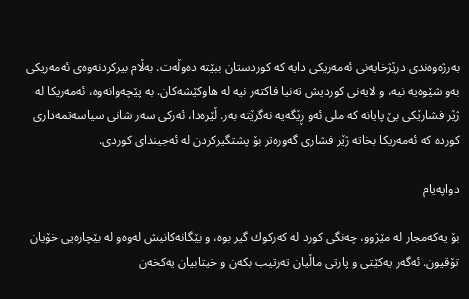به‌رژه‌وه‌ندی درێژخايه‌نی ئه‌مه‌ريكی دايه‌ كه‌ كوردستان ببێته‌ ده‌وڵه‌ت. به‌ڵام بيركردنه‌‌وه‌ی ئه‌مه‌ريكی به‌و شێوه‌يه‌ نيه‌، و لايه‌نی كوردیش ته‌نيا فاكته‌ر نيه‌ له‌ هاوكێشه‌كان. به‌ پێچه‌وانه‌وه‌، ئه‌مه‌ريكا له‌ ژێر فشارێكی بێ پايانه‌ كه‌ ملی ئه‌و ڕێگه‌يه‌ نه‌گرێته‌ به‌ر. ڵێره‌دا، ئه‌ركی سه‌ر شانی سياسه‌تمه‌داری كورده‌ كه‌ ئه‌مه‌ريكا بخاته‌ ژێر فشاری گه‌وره‌تر بۆ پشتگيركردن له‌ ئه‌جيندای كوردی.

دواپه‌يام

بۆ يه‌كه‌مجار له‌ مێژوو، چه‌نگی كورد له‌ كه‌ركوك گير بوه‌، و بێگانه‌كانيش له‌وه‌و له‌ بێچاره‌يی خۆيان تۆقيون. ئه‌گه‌ر يه‌كێتی و پارتی ماڵيان ته‌رتيب بكه‌ن و خيتابيان يه‌كخه‌ن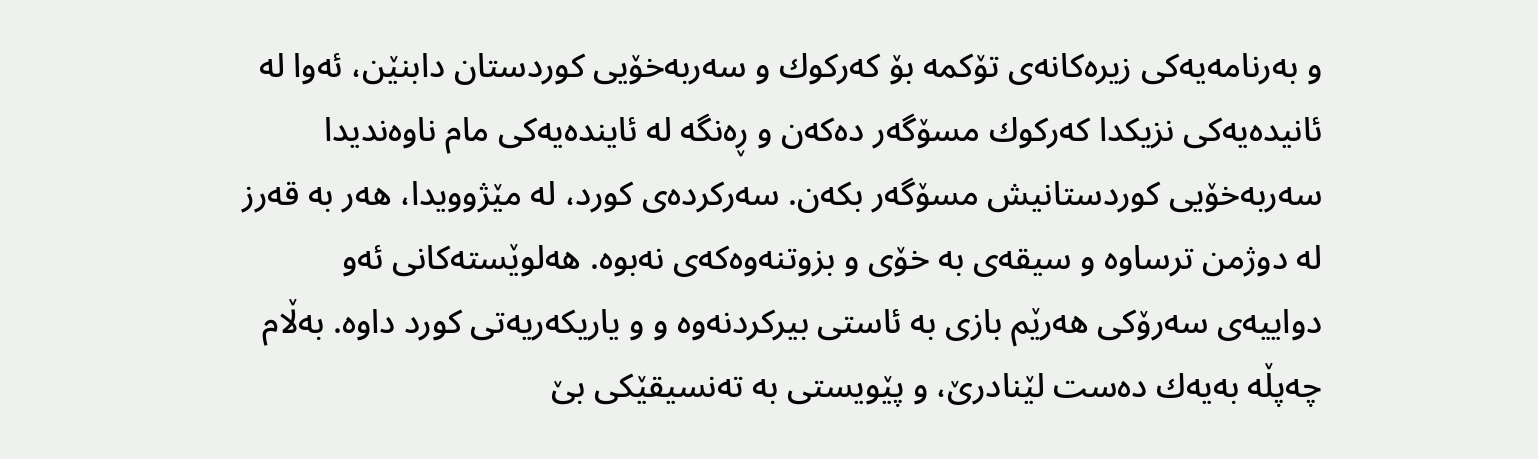و به‌رنامه‌يه‌كی زيره‌كانه‌ی تۆكمه بۆ كه‌ركوك و سه‌ربه‌خۆيی كوردستان دابنێن، ئه‌وا له‌ ئانيده‌يه‌كی نزيكدا كه‌ركوك مسۆگه‌ر ده‌كه‌ن و ڕه‌نگه‌ له‌ ئاينده‌يه‌كی مام ناوه‌نديدا سه‌ربه‌خۆيی كوردستانيش مسۆگه‌ر بكه‌ن. سه‌ركرده‌ی كورد، له‌ مێژوویدا، هه‌ر به‌ قه‌رز له‌ دوژمن ترساوه‌ و سيقه‌ی به‌ خۆی و بزوتنه‌وه‌كه‌ی نه‌بوه‌. هه‌لوێسته‌كانی ئه‌و دواييه‌ی سه‌رۆكی هه‌رێم بازی به‌ ئاستی بيركردنه‌وه‌ و و ياريكه‌ريه‌تی كورد داوه‌. به‌ڵام چه‌پڵه‌ به‌يه‌ك ده‌ست لێنادرێ، و پێويستی به‌ ته‌نسيقێكی بێ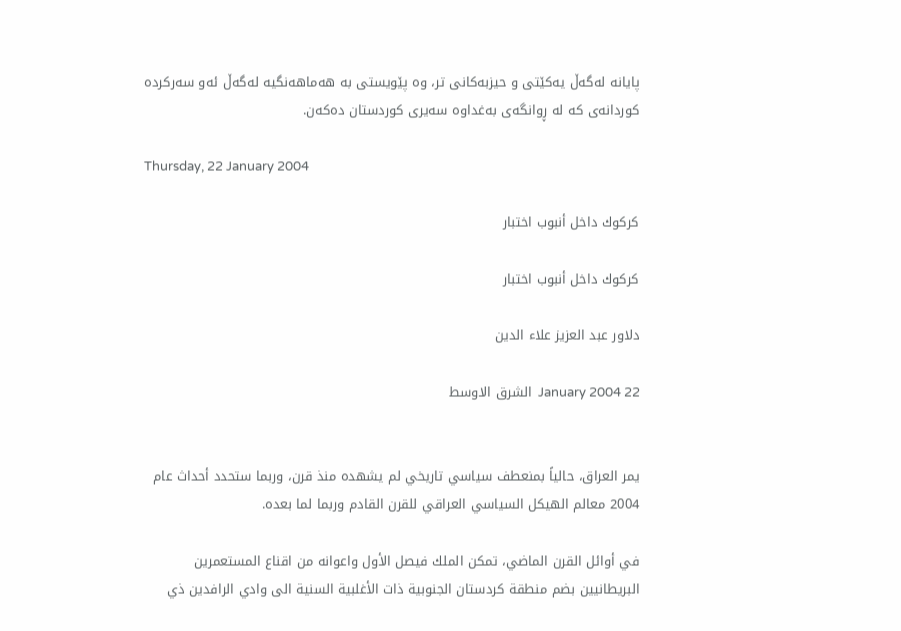پايانه‌ له‌گه‌ڵ يه‌كێتی و حيزبه‌كانی تر، وه‌ پێويستی به‌ هه‌ماهه‌نگيه‌ له‌گه‌ڵ ئه‌و سه‌ركرده‌ كوردانه‌ی كه‌ له‌ ڕوانگه‌ی به‌غداوه‌ سه‌يری كوردستان ده‌كه‌ن.

Thursday, 22 January 2004

كركوك داخل أنبوب اختبار

كركوك داخل أنبوب اختبار

دلاور عبد العزيز علاء الدين

22 January 2004  الشرق الاوسط


يمر العراق، حالياً بمنعطف سياسي تاريخي لم يشهده منذ قرن، وربما ستحدد أحداث عام 2004 معالم الهيكل السياسي العراقي للقرن القادم وربما لما بعده.

في أوائل القرن الماضي، تمكن الملك فيصل الأول واعوانه من اقناع المستعمرين البريطانيين بضم منطقة كردستان الجنوبية ذات الأغلبية السنية الى وادي الرافدين ذي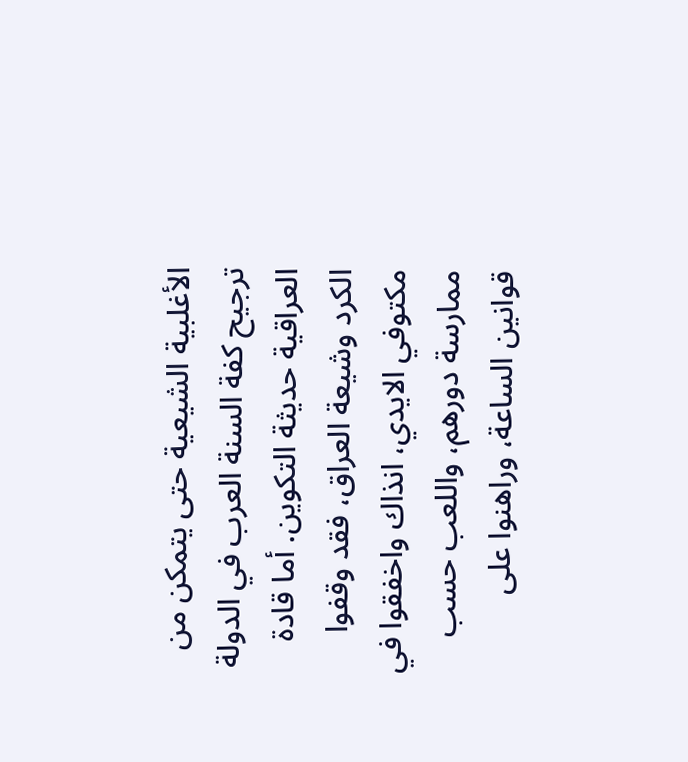الأغلبية الشيعية حتى يتمكن من ترجيح كفة السنة العرب في الدولة العراقية حديثة التكوين. أما قادة الكرد وشيعة العراق، فقد وقفوا مكتوفي الايدي، انذاك واخفقوا في ممارسة دورهم، واللعب حسب قوانين الساعة، وراهنوا على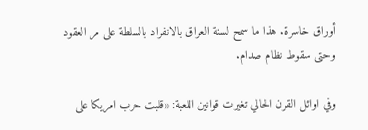أوراق خاسرة. هذا ما سمح لسنة العراق بالانفراد بالسلطة على مر العقود وحتى سقوط نظام صدام.

وفي اوائل القرن الحالي تغيرت قوانين اللعبة: «قلبت حرب امريكا على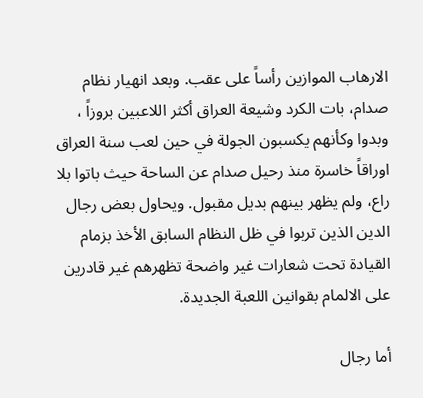الارهاب الموازين رأساً على عقب. وبعد انهيار نظام صدام، بات الكرد وشيعة العراق أكثر اللاعبين بروزاً ، وبدوا وكأنهم يكسبون الجولة في حين لعب سنة العراق اوراقاً خاسرة منذ رحيل صدام عن الساحة حيث باتوا بلا راع، ولم يظهر بينهم بديل مقبول. ويحاول بعض رجال الدين الذين تربوا في ظل النظام السابق الأخذ بزمام القيادة تحت شعارات غير واضحة تظهرهم غير قادرين على الالمام بقوانين اللعبة الجديدة.

أما رجال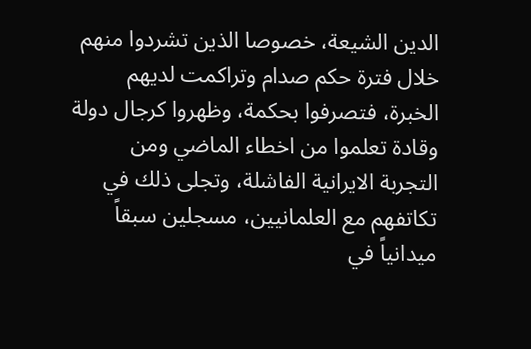الدين الشيعة، خصوصا الذين تشردوا منهم خلال فترة حكم صدام وتراكمت لديهم الخبرة، فتصرفوا بحكمة، وظهروا كرجال دولة وقادة تعلموا من اخطاء الماضي ومن التجربة الايرانية الفاشلة، وتجلى ذلك في تكاتفهم مع العلمانيين، مسجلين سبقاً ميدانياً في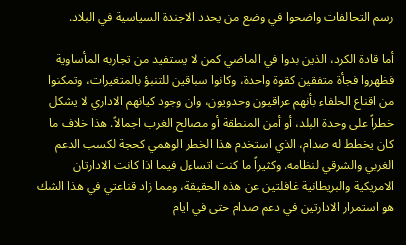رسم التحالفات واضحوا في وضع من يحدد الاجندة السياسية في البلاد.

أما قادة الكرد، الذين بدوا في الماضي كمن لا يستفيد من تجاربه المأساوية فظهروا فجأة متفقين كقوة واحدة، وكانوا سباقين للتنبؤ بالمتغيرات، وتمكنوا من اقناع الحلفاء بأنهم عراقيون وحدويون، وان وجود كيانهم الاداري لا يشكل خطراً على وحدة البلد، أو أمن المنطقة أو مصالح الغرب اجمالاً. هذا خلاف ما كان يخطط له صدام، الذي استخدم هذا الخطر الوهمي كحجة لكسب الدعم الغربي والشرقي لنظامه. وكثيراً ما كنت اتساءل فيما اذا كانت الادارتان الامريكية والبريطانية غافلتين عن هذه الحقيقة، ومما زاد قناعتي في هذا الشك هو استمرار الادارتين في دعم صدام حتى في ايام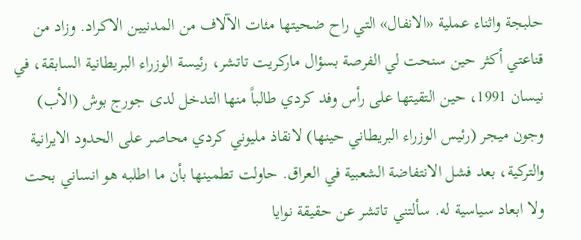حلبجة واثناء عملية «الانفال» التي راح ضحيتها مئات الآلاف من المدنيين الاكراد. وزاد من قناعتي أكثر حين سنحت لي الفرصة بسؤال ماركريت تاتشر، رئيسة الوزراء البريطانية السابقة، في نيسان 1991، حين التقيتها على رأس وفد كردي طالباً منها التدخل لدى جورج بوش (الأب) وجون ميجر (رئيس الوزراء البريطاني حينها) لانقاذ مليوني كردي محاصر على الحدود الايرانية والتركية، بعد فشل الانتفاضة الشعبية في العراق. حاولت تطمينها بأن ما اطلبه هو انساني بحت ولا ابعاد سياسية له. سألتني تاتشر عن حقيقة نوايا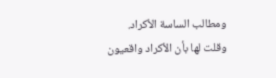ومطالب الساسة الأكراد. وقلت لها بأن الأكراد واقعيون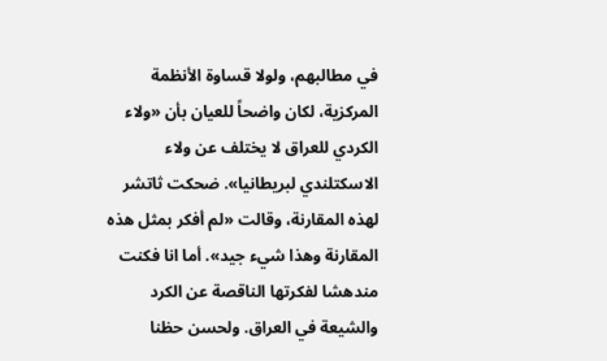في مطالبهم، ولولا قساوة الأنظمة المركزية، لكان واضحاً للعيان بأن «ولاء الكردي للعراق لا يختلف عن ولاء الاسكتلندي لبريطانيا». ضحكت ثاتشر لهذه المقارنة، وقالت «لم أفكر بمثل هذه المقارنة وهذا شيء جيد». أما انا فكنت مندهشا لفكرتها الناقصة عن الكرد والشيعة في العراق. ولحسن حظنا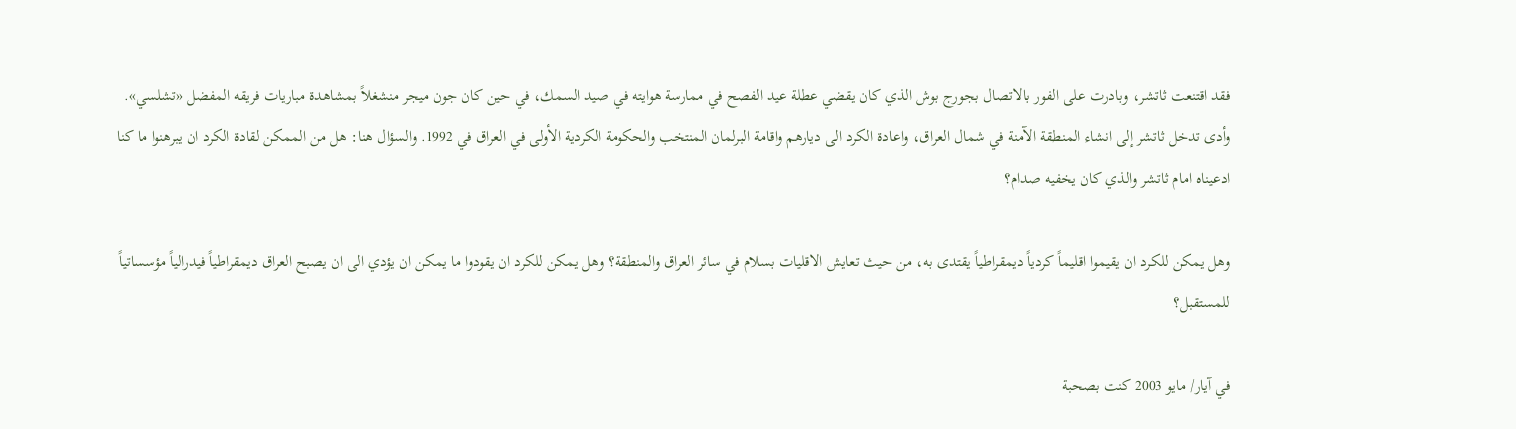فقد اقتنعت ثاتشر، وبادرت على الفور بالاتصال بجورج بوش الذي كان يقضي عطلة عيد الفصح في ممارسة هوايته في صيد السمك، في حين كان جون ميجر منشغلاً بمشاهدة مباريات فريقه المفضل «تشلسي». وأدى تدخل ثاتشر إلى انشاء المنطقة الآمنة في شمال العراق، واعادة الكرد الى ديارهم واقامة البرلمان المنتخب والحكومة الكردية الأولى في العراق في 1992. والسؤال هنا: هل من الممكن لقادة الكرد ان يبرهنوا ما كنا ادعيناه امام ثاتشر والذي كان يخفيه صدام؟

وهل يمكن للكرد ان يقيموا اقليماً كردياً ديمقراطياً يقتدى به، من حيث تعايش الاقليات بسلام في سائر العراق والمنطقة؟ وهل يمكن للكرد ان يقودوا ما يمكن ان يؤدي الى ان يصبح العراق ديمقراطياً فيدرالياً مؤسساتياً للمستقبل؟

في آيار/ مايو 2003 كنت بصحبة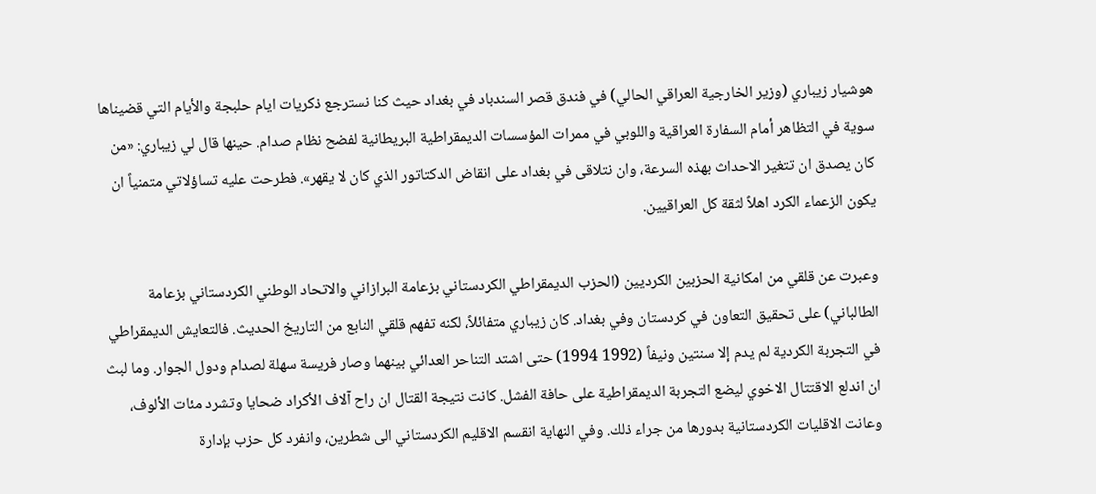هوشيار زيباري (وزير الخارجية العراقي الحالي) في فندق قصر السندباد في بغداد حيث كنا نسترجع ذكريات ايام حلبجة والأيام التي قضيناها سوية في التظاهر أمام السفارة العراقية واللوبي في ممرات المؤسسات الديمقراطية البريطانية لفضح نظام صدام. حينها قال لي زيباري: «من كان يصدق ان تتغير الاحداث بهذه السرعة، وان نتلاقى في بغداد على انقاض الدكتاتور الذي كان لا يقهر». فطرحت عليه تساؤلاتي متمنياً ان يكون الزعماء الكرد اهلاً لثقة كل العراقيين.

وعبرت عن قلقي من امكانية الحزبين الكرديين (الحزب الديمقراطي الكردستاني بزعامة البرازاني والاتحاد الوطني الكردستاني بزعامة الطالباني) على تحقيق التعاون في كردستان وفي بغداد. كان زيباري متفائلاً، لكنه تفهم قلقي النابع من التاريخ الحديث. فالتعايش الديمقراطي في التجربة الكردية لم يدم إلا سنتين ونيفاً (1992 1994) حتى اشتد التناحر العدائي بينهما وصار فريسة سهلة لصدام ودول الجوار. وما لبث ان اندلع الاقتتال الاخوي ليضع التجربة الديمقراطية على حافة الفشل. كانت نتيجة القتال ان راح آلاف الأكراد ضحايا وتشرد مئات الألوف، وعانت الاقليات الكردستانية بدورها من جراء ذلك. وفي النهاية انقسم الاقليم الكردستاني الى شطرين، وانفرد كل حزب بإدارة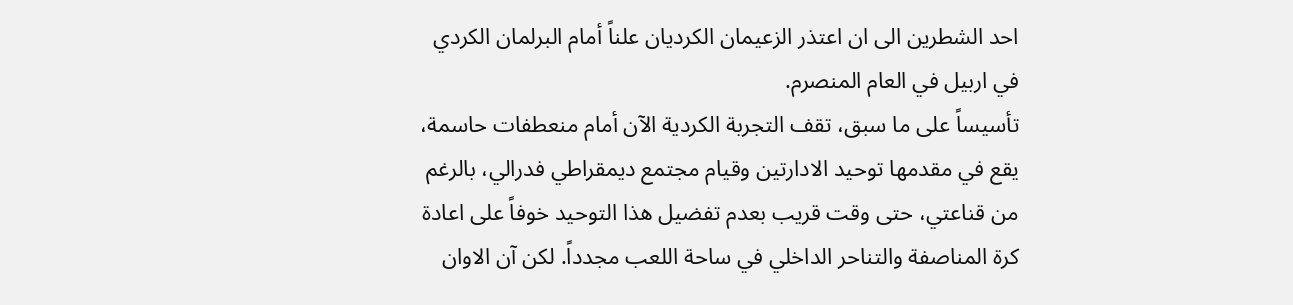احد الشطرين الى ان اعتذر الزعيمان الكرديان علناً أمام البرلمان الكردي في اربيل في العام المنصرم.
تأسيساً على ما سبق، تقف التجربة الكردية الآن أمام منعطفات حاسمة، يقع في مقدمها توحيد الادارتين وقيام مجتمع ديمقراطي فدرالي، بالرغم من قناعتي، حتى وقت قريب بعدم تفضيل هذا التوحيد خوفاً على اعادة كرة المناصفة والتناحر الداخلي في ساحة اللعب مجدداً. لكن آن الاوان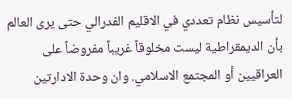لتأسيس نظام تعددي في الاقليم الفدرالي حتى يرى العالم بأن الديمقراطية ليست مخلوقاً غريباً مفروضاً على العراقيين أو المجتمع الاسلامي. وان وحدة الادارتين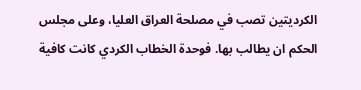الكرديتين تصب في مصلحة العراق العليا، وعلى مجلس الحكم ان يطالب بها. فوحدة الخطاب الكردي كانت كافية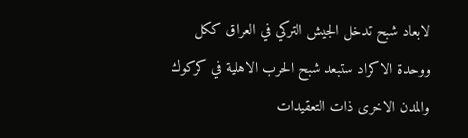لابعاد شبح تدخل الجيش التركي في العراق ككل ووحدة الاكراد ستبعد شبح الحرب الاهلية في كركوك والمدن الاخرى ذات التعقيدات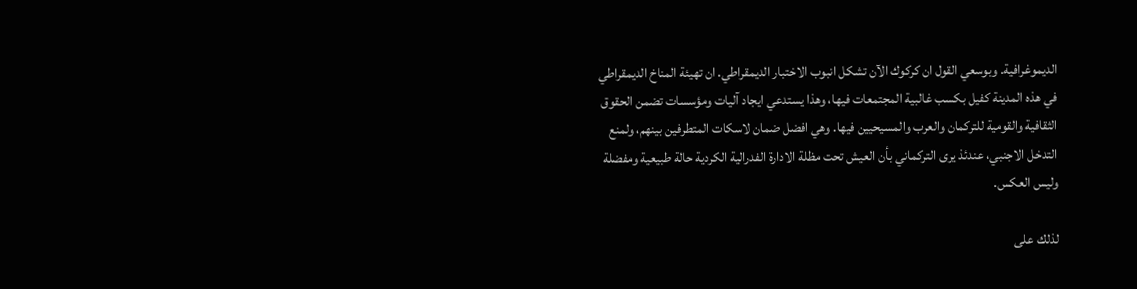الديموغرافية. وبوسعي القول ان كركوك الآن تشكل انبوب الاختبار الديمقراطي. ان تهيئة المناخ الديمقراطي في هذه المدينة كفيل بكسب غالبية المجتمعات فيها، وهذا يستدعي ايجاد آليات ومؤسسات تضمن الحقوق الثقافية والقومية للتركمان والعرب والمسيحيين فيها. وهي افضل ضمان لاسكات المتطرفين بينهم، ولمنع التدخل الاجنبي، عندئذ يرى التركماني بأن العيش تحت مظلة الادارة الفدرالية الكردية حالة طبيعية ومفضلة وليس العكس.

لذلك على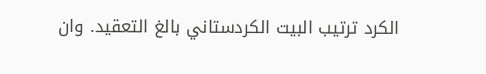الكرد ترتيب البيت الكردستاني بالغ التعقيد. وان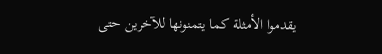يقدموا الأمثلة كما يتمنونها للآخرين حتى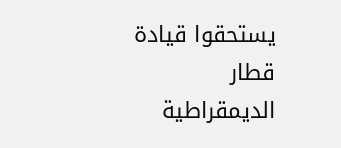يستحقوا قيادة قطار الديمقراطية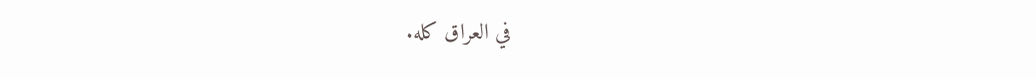في العراق كله.